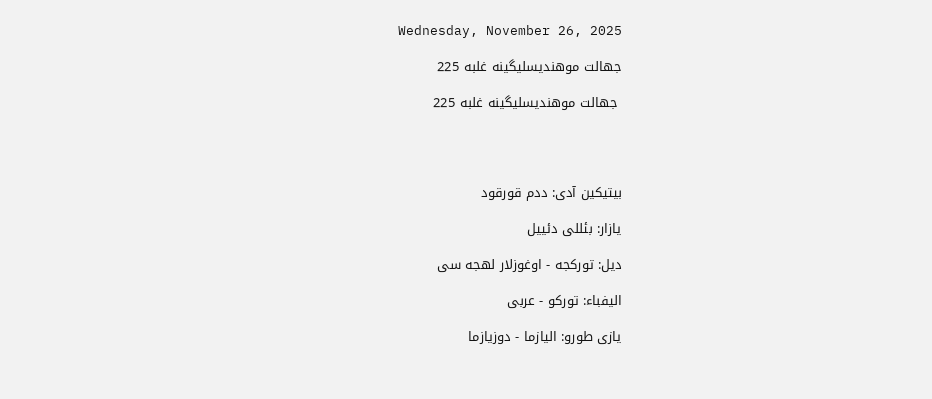Wednesday, November 26, 2025

جهالت موهندیسلیگینه غلبه 225

 جهالت موهندیسلیگینه غلبه 225




بیتیکین آدی: ددم قورقود

یازار: بئللی دئییل

دیل: تورکجه - اوغوزلار لهجه سی

الیفباء: تورکو - عربی

یازی طورو: الیازما - دوزیازما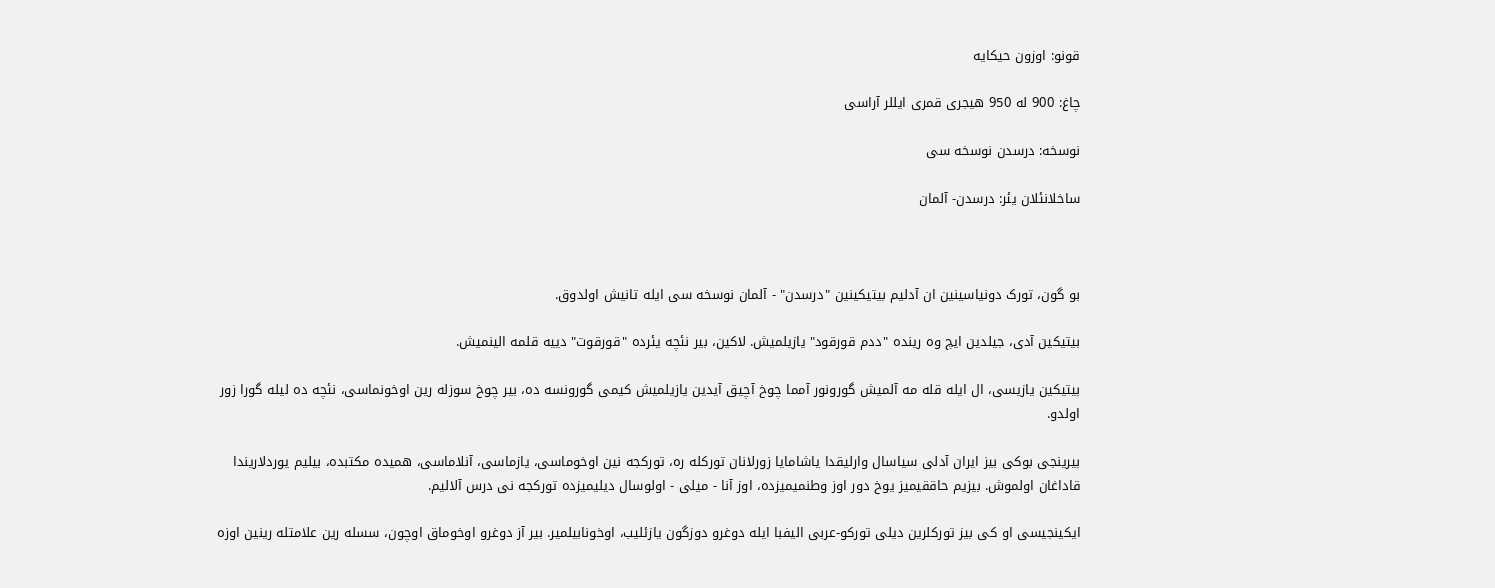قونو: اوزون حیکایه

چاغ: 900 له 950 هیجری قمری ایللر آراسی

نوسخه: درسدن نوسخه سی

ساخلانئلان یئر: درسدن- آلمان



بو گون، تورک دونیاسینین ان آدلیم بیتیکینین "درسدن" - آلمان نوسخه سی ایله تانیش اولدوق.

بیتیکین آدی، جیلدین ایچ وه رینده "ددم قورقود" یازیلمیش. لاکین، بیر نئچه یئرده "قورقوت" دییه قلمه الینمیش.

بیتیکین یازیسی، ال ایله قله مه آلمیش گورونور آمما چوخ آچیق آیدین یازیلمیش کیمی گورونسه ده، بیر چوخ سوزله رین اوخونماسی، نئچه ده لیله گورا زور اولدو.

بیرینجی بوکی بیز ایران آدلی سیاسال وارلیقدا یاشامایا زورلانان تورکله ره، تورکجه نین اوخوماسی، یازماسی، آنلاماسی، همیده مکتبده، بیلیم یوردلاریندا قاداغان اولموش. بیزیم حاققیمیز یوخ دور اوز وطنمیمیزده، اوز آنا - میلی - اولوسال دیلیمیزده تورکجه نی درس آلالیم.

ایکینجیسی او کی بیز تورکلرین دیلی تورکو-عربی الیفبا ایله دوغرو دوزگون یازئلیب، اوخونابیلمیر. بیر آز دوغرو اوخوماق اوچون، سسله رین علامتله رینین اوزه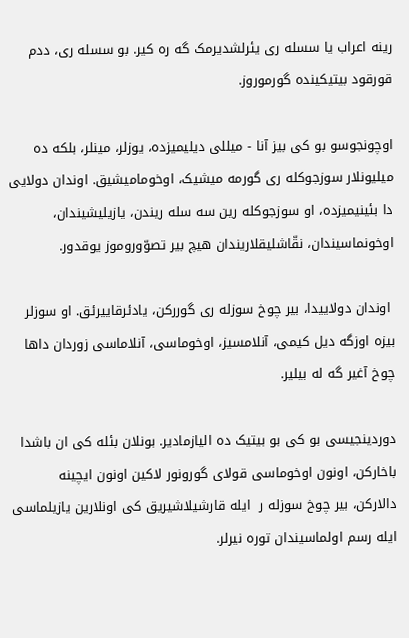رینه اعراب یا سسله ری یئرلشدیرمک گه ره کیر. بو سسله ری، ددم قورقود بیتیکینده گورموروز.

اوچونجوسو بو کی بیز آنا - میللی دیلیمیزده، یوزلر، مینلر، بلکه ده میلیونلار سوزجوکله ری گورمه میشیک، اوخومامیشیق. اوندان دولایی دا بئینیمیزده، او سوزجوکله رین سه سله ریندن، یازیلیشیندان، اوخونماسیندان، نقّاشلیقلاریندان هیچ بیر تصوّوروموز یوقدور.

 اوندان دولاییدا، بیر چوخ سوزله ری گوررکن، یادئرقاییرئق. او سوزلر بیزه اوزگه دیل کیمی، آنلامسیز، اوخوماسی، آنلاماسی زوردان داها چوخ آغیر گه له بیلیر.

دوردینجیسی بو کی بو بیتیک ده الیازمادیر. بونلان بئله کی ان باشدا باخارکن، اونون اوخوماسی قولای گورونور لاکین اونون ایچینه دالارکن، بیر چوخ سوزله ر  ایله قارشیلاشیریق کی اونلارین یازیلماسی ایله رسم اولماسیندان توره نیرلر.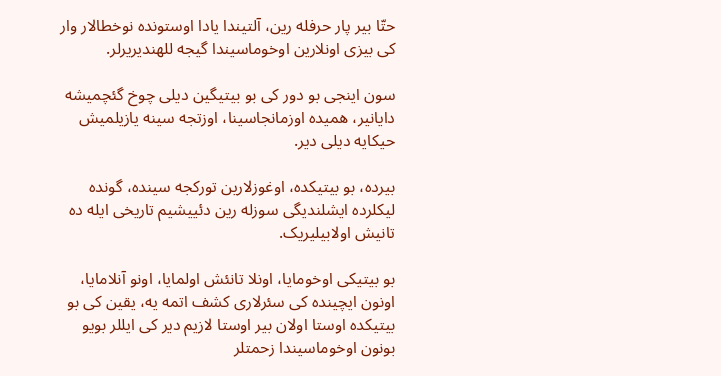حتّا بیر پار حرفله رین، آلتیندا یادا اوستونده نوخطالار وار کی بیزی اونلارین اوخوماسیندا گیجه للهندیریرلر.

سون اینجی بو دور کی بو بیتیگین دیلی چوخ گئچمیشه دایانیر، همیده اوزمانجاسینا، اوزتجه سینه یازیلمیش حیکایه دیلی دیر.

بیرده، بو بیتیکده، اوغوزلارین تورکجه سینده، گونده لیکلرده ایشلندیگی سوزله رین دئییشیم تاریخی ایله ده تانیش اولابیلیریک.

بو بیتیکی اوخومایا، اونلا تانئش اولمایا، اونو آنلامایا، اونون ایچینده کی سئرلاری کشف اتمه یه، یقین کی بو بیتیکده اوستا اولان بیر اوستا لازیم دیر کی ایللر بویو بونون اوخوماسیندا زحمتلر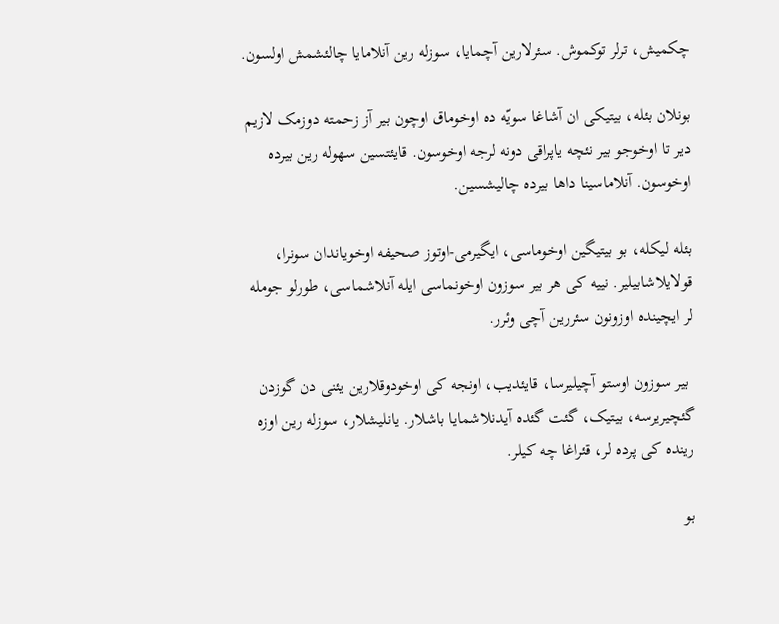چکمیش، ترلر توکموش. سئرلارین آچمایا، سوزله رین آنلامایا چالئشمش اولسون.

بونلان بئله، بیتیکی ان آشاغا سویّه ده اوخوماق اوچون بیر آز زحمته دوزمک لازیم دیر تا اوخوجو بیر نئچه یاپراقی دونه لرجه اوخوسون. قایئتسین سهوله رین بیرده اوخوسون. آنلاماسینا داها بیرده چالیشسین.

بئله لیکله، بو بیتیگین اوخوماسی، ایگیرمی-اوتوز صحیفه اوخویاندان سونرا، قولایلاشابیلیر. نییه کی هر بیر سوزون اوخونماسی ایله آنلاشماسی، طورلو جومله لر ایچینده اوزونون سئررین آچی وئرر.

 بیر سوزون اوستو آچیلیرسا، قایئدیب، اونجه کی اوخودوقلارین یئنی دن گوزدن گئچیریرسه، بیتیک، گئت گئده آیدنلاشمایا باشلار. یانلیشلار، سوزله رین اوزه رینده کی پرده لر، قئراغا چه کیلر.

بو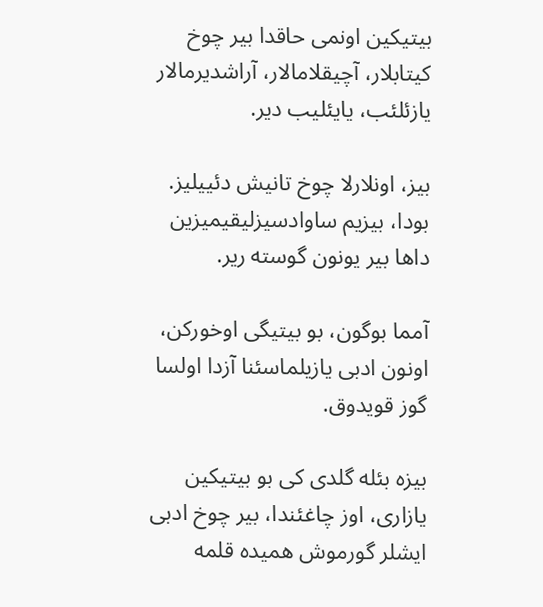بیتیکین اونمی حاقدا بیر چوخ کیتابلار، آچیقلامالار، آراشدیرمالار یازئلئب، یایئلیب دیر.

بیز، اونلارلا چوخ تانیش دئییلیز. بودا، بیزیم ساوادسیزلیقیمیزین داها بیر یونون گوسته ریر.

آمما بوگون، بو بیتیگی اوخورکن، اونون ادبی یازیلماسئنا آزدا اولسا گوز قویدوق.

بیزه بئله گلدی کی بو بیتیکین یازاری، اوز چاغئندا، بیر چوخ ادبی ایشلر گورموش همیده قلمه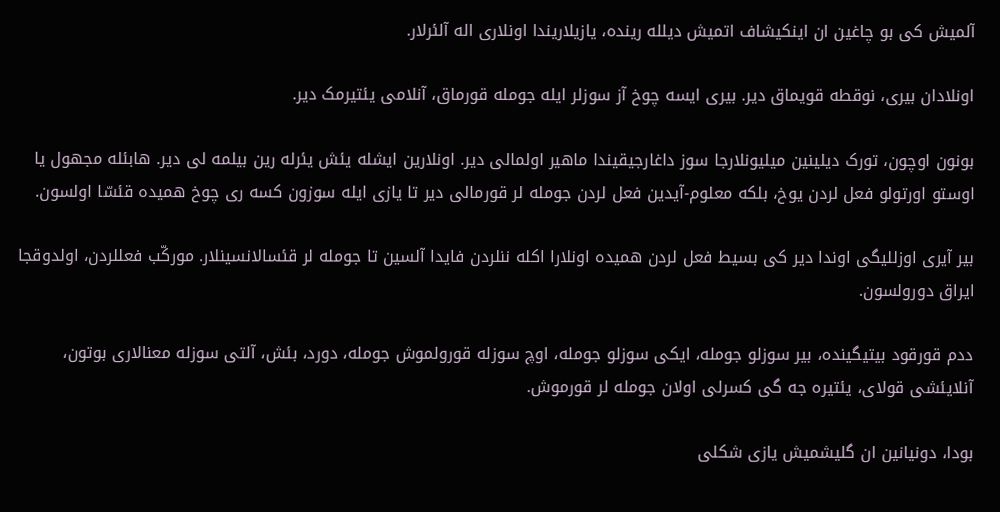آلمیش کی بو چاغین ان اینکیشاف اتمیش دیلله رینده، یازیلاریندا اونلاری اله آلئرلار.

اونلادان بیری، نوقطه قویماق دیر. بیری ایسه چوخ آز سوزلر ایله جومله قورماق، آنلامی یئتیرمک دیر.

بونون اوچون، تورک دیلینین میلیونلارجا سوز داغارجیقیندا ماهیر اولمالی دیر. اونلارین ایشله یئش یئرله رین بیلمه لی دیر. هابئله مجهول یا اوستو اورتولو فعل لردن یوخ، بلکه معلوم-آیدین فعل لردن جومله لر قورمالی دیر تا یازی ایله سوزون کسه ری چوخ همیده قئسّا اولسون.

بیر آیری اوزللیگی اوندا دیر کی بسیط فعل لردن همیده اونلارا اکله ننلردن فایدا آلسین تا جومله لر قئسالانسینلار. مورکّب فعللردن، اولدوقجا ایراق دورولسون.

ددم قورقود بیتیگینده، بیر سوزلو جومله، ایکی سوزلو جومله، اوچ سوزله قورولموش جومله، دورد، بئش، آلتی سوزله معنالاری بوتون، آنلایئشی قولای، یئتیره جه گی کسرلی اولان جومله لر قورموش.

بودا، دونیانین ان گلیشمیش یازی شکلی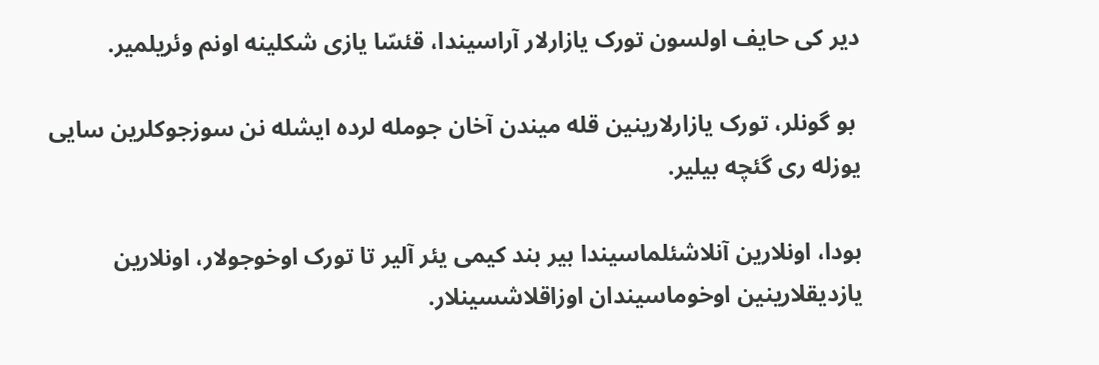دیر کی حایف اولسون تورک یازارلار آراسیندا، قئسّا یازی شکلینه اونم وئریلمیر.

 بو گونلر، تورک یازارلارینین قله میندن آخان جومله لرده ایشله نن سوزجوکلرین سایی یوزله ری گئچه بیلیر.

بودا، اونلارین آنلاشئلماسیندا بیر بند کیمی یئر آلیر تا تورک اوخوجولار، اونلارین یازدیقلارینین اوخوماسیندان اوزاقلاشسینلار.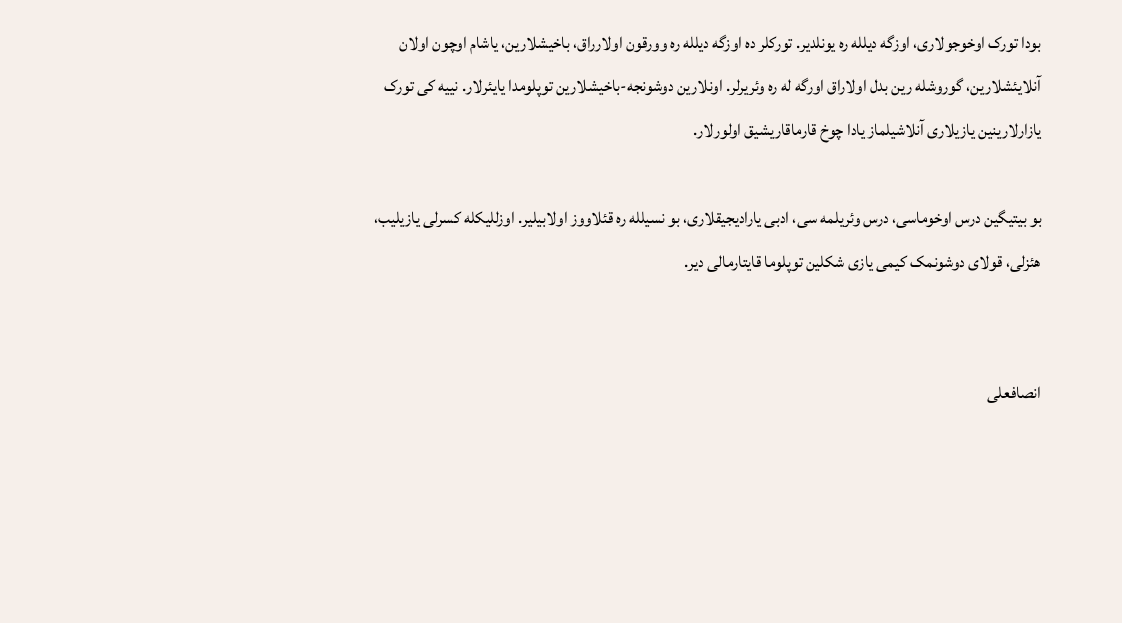بودا تورک اوخوجولاری، اوزگه دیلله ره یونلدیر. تورکلر ده اوزگه دیلله ره وورقون اولارراق، باخیشلارین، یاشام اوچون اولان آنلایئشلارین، گوروشله رین بدل اولاراق اورگه له ره وئریرلر. اونلارین دوشونجه-باخیشلارین توپلومدا یایئرلار. نییه کی تورک یازارلارینین یازیلاری آنلاشیلماز یادا چوخ قارماقاریشیق اولورلار.

بو بیتیگین درس اوخوماسی، درس وئریلمه سی، ادبی یارادیجیقلاری، بو نسیلله ره قئلاووز اولابیلیر. اوزللیکله کسرلی یازیلیب، هئزلی، قولای دوشونمک کیمی یازی شکلین توپلوما قایتارمالی دیر.


انصافعلی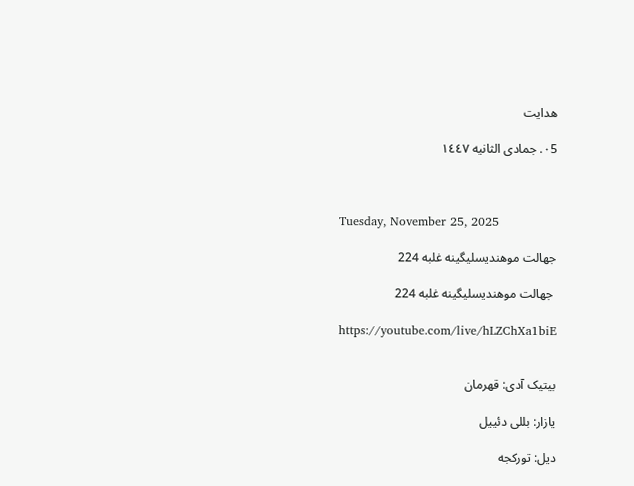هدایت

٠5. جمادی الثانیه ١٤٤٧



Tuesday, November 25, 2025

جهالت موهندیسلیگینه غلبه 224

 جهالت موهندیسلیگینه غلبه 224

https://youtube.com/live/hLZChXa1biE


بيتیک آدی: قهرمان

یازار: بللی دئییل

دیل: تورکجه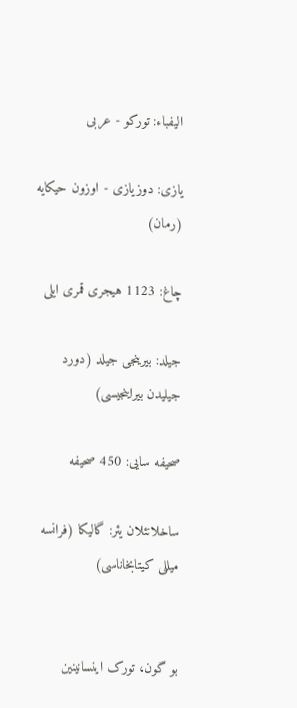الیفباء: تورکو - عربی

یازی: دوزیازی - اوزون حیکایه (رمان)

چاغ: 1123 هیجری قمری ایلی

جیلد: بیرینجی جیلد (دورد جیلیدن بیراینجیسی)

صحیفه سایی: 450 صحیفه

ساخلانئلان یئر: گالیکا (فرانسه میللی کیتابخاناسی)


بو گون، تورک اینسانینین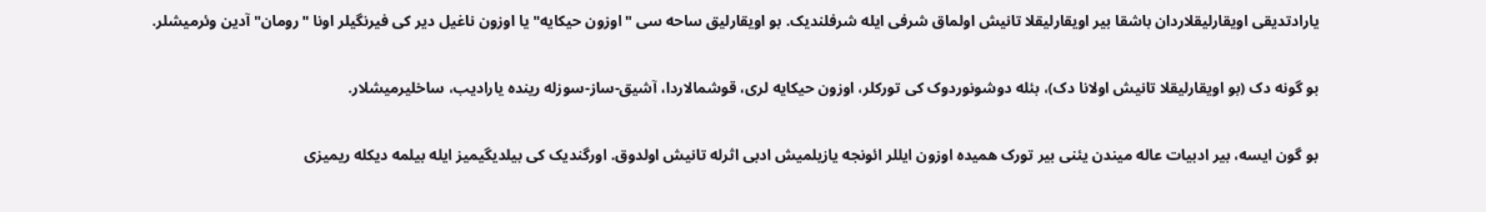یارادتدیقی اویقارلیقلاردان باشقا بیر اویقارلیقلا تانیش اولماق شرفی ایله شرفلندیک. بو اویقارلیق ساحه سی "اوزون حیکایه" یا اوزون ناغیل دیر کی فیرنگیلر اونا "رومان" آدین وئرمیشلر.

بو گونه دک (بو اویقارلیقلا تانیش اولانا دک)، بئله دوشونوردوک کی تورکلر، اوزون حیکایه لری، قوشمالاردا، آشیق-ساز-سوزله رینده یارادیب، ساخلیرمیشلار.

بو گون ایسه، بیر ادبیات عاله میندن یئنی بیر تورک همیده اوزون ایللر ائونجه یازیلمیش ادبی اثرله تانیش اولدوق. اورگندیک کی بیلدیگیمیز ایله بیلمه دیکله ریمیزی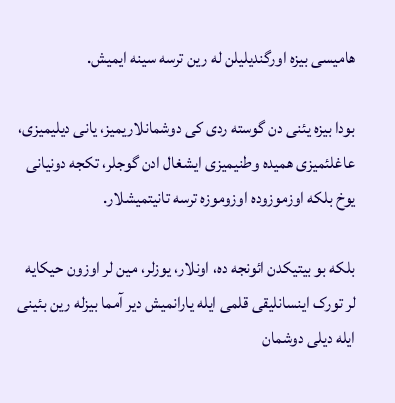هامیسی بیزه اورگندیلیلن له رین ترسه سینه ایمیش.

بودا بیزه یئنی دن گوسته ردی کی دوشمانلاریمیز، یانی دیلیمیزی، عاغلئمیزی همیده وطنیمیزی ایشغال ادن گوجلر، تکجه دونیانی یوخ بلکه اوزموزوده اوزوموزه ترسه تانیتمیشلار.

بلکه بو بیتیکدن ائونجه ده، اونلار، یوزلر، مین لر اوزون حیکایه لر تورک اینسانلیقی قلمی ایله یارانمیش دیر آمما بیزله رین بئینی ایله دیلی دوشمان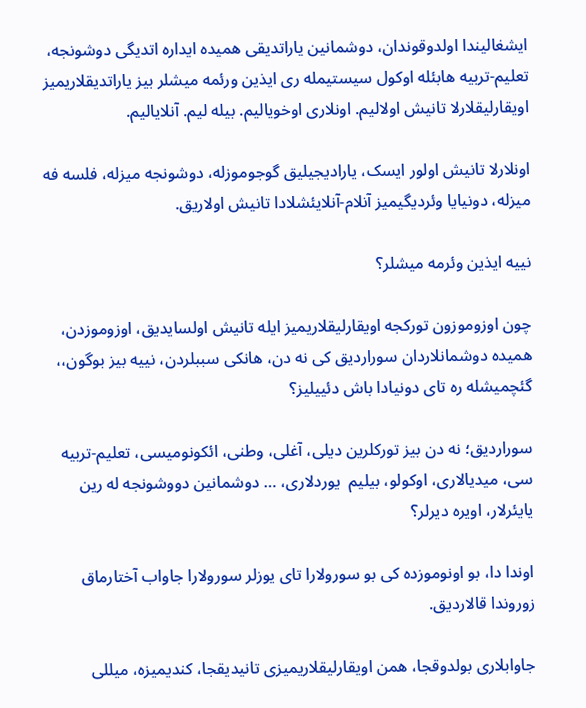ایشغالیندا اولدوقوندان، دوشمانین یاراتدیقی همیده ایداره اتدیگی دوشونجه، تعلیم-تربیه هابئله اوکول سیستیمله ری ایذین ورئمه میشلر بیز یاراتدیقلاریمیز اویقارلیقلارلا تانیش اولالیم. اونلاری اوخویالیم. بیله لیم. آنلایالیم.

اونلارلا تانیش اولور ایسک، یارادیجیلیق گوجوموزله، دوشونجه میزله، فلسه فه میزله، دونیایا وئردیگیمیز آنلام-آنلایئشلادا تانیش اولاریق.

نییه ایذین وئرمه میشلر؟

چون اوزوموزون تورکجه اویقارلیقلاریمیز ایله تانیش اولسایدیق، اوزوموزدن، همیده دوشمانلاردان سوراردیق کی نه دن، هانکی سببلردن، نییه بیز بوگون،، گئچمیشله ره تای دونیادا باش دئییلیز؟

سوراردیق؛ نه دن بیز تورکلرین دیلی، آغلی، وطنی، ائکونومیسی، تعلیم-تربیه سی، میدیالاری، اوکولو، بیلیم  یوردلاری، … دوشمانین دووشونجه له رین یایئرلار، اویره دیرلر؟

اوندا دا، بو اونوموزده کی بو سورولارا تای یوزلر سورولارا جاواب آختارماق زوروندا قالاردیق.

جاوابلاری بولدوقجا، همن اویقارلیقلاریمیزی تانیدیقجا، کندیمیزه، میللی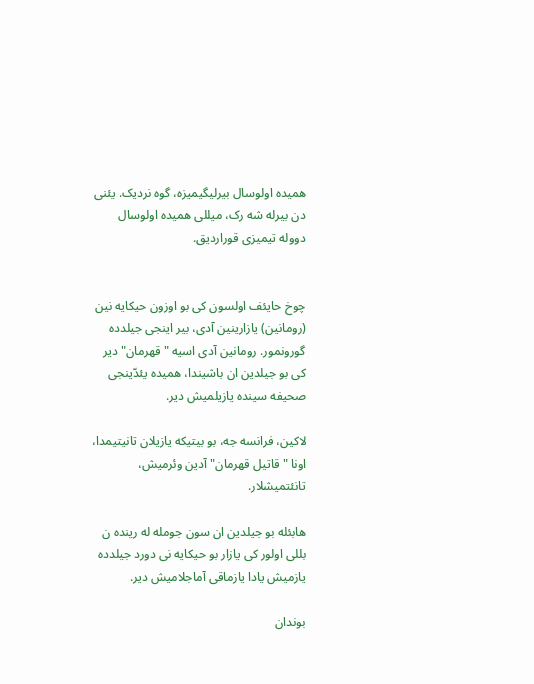همیده اولوسال بیرلیگیمیزه، گوه نردیک. یئنی دن بیرله شه رک، میللی همیده اولوسال دووله تیمیزی قوراردیق.


چوخ حایئف اولسون کی بو اوزون حیکایه نین (رومانین) یازارینین آدی، بیر اینجی جیلدده گورونمور. رومانین آدی اسیه "قهرمان" دیر کی بو جیلدین ان باشیندا، همیده یئدّینجی صحیفه سینده یازیلمیش دیر.

لاکین، فرانسه جه، بو بیتیکه یازیلان تانیتیمدا، اونا "قاتیل قهرمان" آدین وئرمیش، تانئتمیشلار.

هابئله بو جیلدین ان سون جومله له رینده ن بللی اولور کی یازار بو حیکایه نی دورد جیلدده یازمیش یادا یازماقی آماجلامیش دیر.

بوندان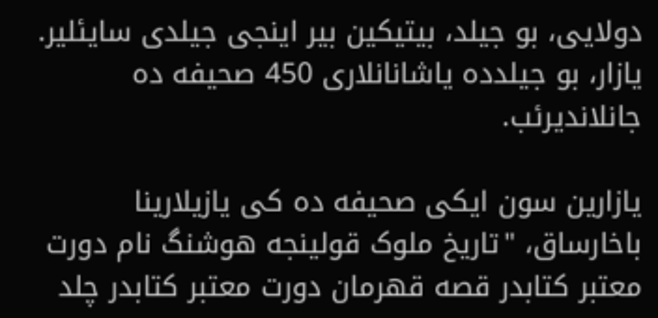دولایی، بو جیلد، بیتیکین بیر اینجی جیلدی سایئلیر. یازار، بو جیلدده یاشانانلاری 450 صحیفه ده جانلاندیرئب.

یازارین سون ایکی صحیفه ده کی یازیلارینا باخارساق، "تاریخ ملوک قولینجه هوشنگ نام دورت معتبر کتابدر قصه قهرمان دورت معتبر کتابدر چلد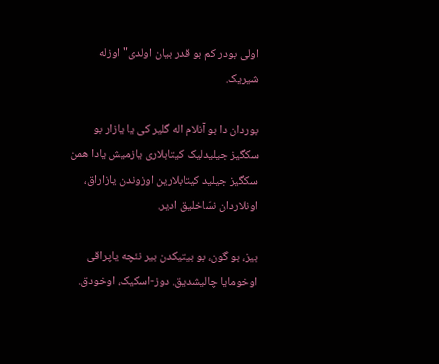اولی بودر کم بو قدر بیان اولدی" اوزله شیریک.

بوردان دا بو آنلام اله گلیر کی یا یازار بو سکگیز جیلیدلیک کیتابلاری یازمیش یادا همن سکگیز جیلید کیتابلارین اوزوندن یازاراق، اونلاردان نسّاخلیق ادیر.

بیز، بو گون، بو بیتیکدن بیر نئچه یاپراقی اوخومایا چالیشدیق. دوز-اسکیک، اوخودق.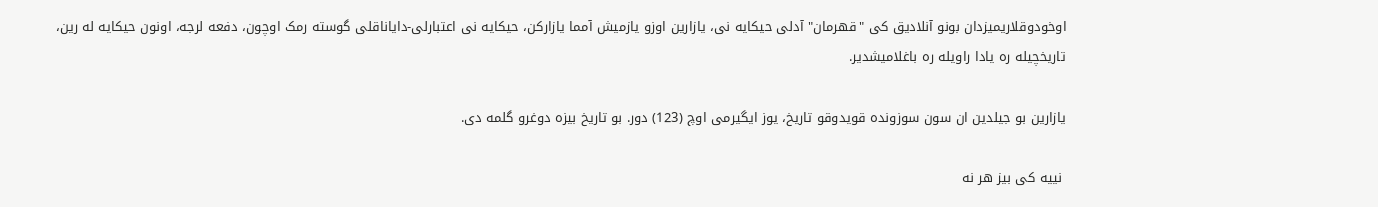اوخودوقلاریمیزدان بونو آنلادیق کی "قهرمان" آدلی حیکایه نی، یازارین اوزو یازمیش آمما یازارکن، حیکایه نی اعتبارلی-دایاناقلی گوسته رمک اوچون، دفعه لرجه، اونون حیکایه له رین، تاریخچیله ره یادا راویله ره باغلامیشدیر.

یازارین بو جیلدین ان سون سوزونده قویدوقو تاریخ، یوز ایگیرمی اوچ (123) دور. بو تاریخ بیزه دوغرو گلمه دی.

 نییه کی بیز هر نه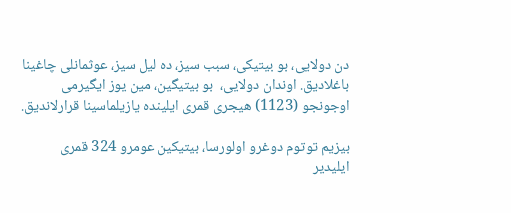دن دولایی، بو بیتیکی، سبب سیز، ده لیل سیز، عوثمانلی چاغینا باغلادیق. اوندان دولایی،  بو بیتیگین، مین یوز ایگیرمی اوجونجو (1123) هیجری قمری ایلینده یازیلماسینا قرارلاندیق.

بیزیم توتوم دوغرو اولورسا، بیتیکین عومرو 324 قمری ایلیدیر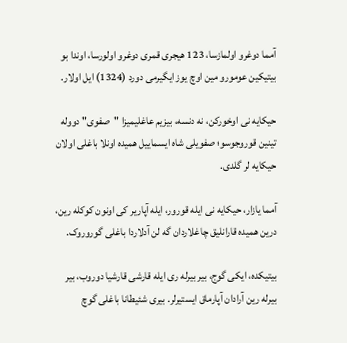آمما دوغرو اولمازسا، 123 هیجری قمری دوغرو اولورسا، اوندا بو بیتیکین عومورو مین اوچ یوز ایگیرمی دورد (1324) ایل اولار.

حیکایه نی اوخورکن، نه دنسه، بیزیم عاغلیمیزا "صفوی" دووله تینین قوروجوسو؛ صفویلی شاه ایسماییل همیده اونلا باغلی اولان حیکایه لر گلدی.

آمما یازار، حیکایه نی ایله قورور، ایله آپاریر کی اونون کوکله رین، درین همیده قارانلیق چاغلاردان گه لن آدلاردا باغلی گوروروک.

بیتیکده، ایکی گوج، بیر بیرله ری ایله قارشی قارشیا دوروب، بیر بیرله رین آرادان آپارماق ایستیرلر. بیری شئیطانا باغلی گوچ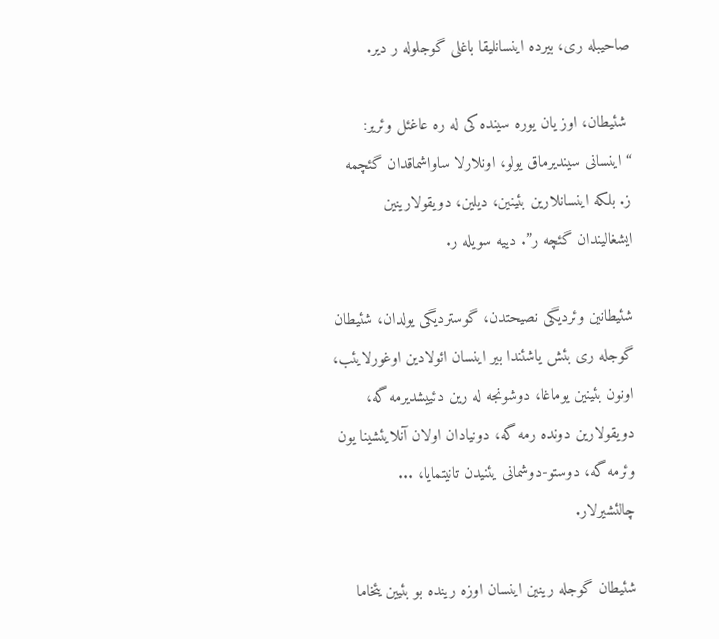صاحیبله ری، بیرده اینسانلیقا باغلی گوجلوله ر دیر.

 شئیطان، اوز یان یوره سینده کی له ره عاغئل وئریر: “اینسانی سیندیرماق یولو، اونلارلا ساواشماقدان گئچمه ز. بلکه اینسانلارین بئینین، دیلین، دویقولارینین ایشغالیندان گئچه ر”. دییه سویله ر.

شئیطانین وئردیگی نصیحتدن، گوستردیگی یولدان، شئیطان گوجله ری بئش یاشئندا بیر اینسان ائولادین اوغورلایئب، اونون بئینین یوماغا، دوشونجه له رین دئییشدیرمه گه، دویقولارین دونده رمه گه، دونیادان اولان آنلایئشینا یون وئرمه گه، دوستو-دوشمانی یئنیدن تانیتمایا، ... چالئشیرلار.

شئیطان گوجله رینین اینسان اوزه رینده بو بئیین یئخاما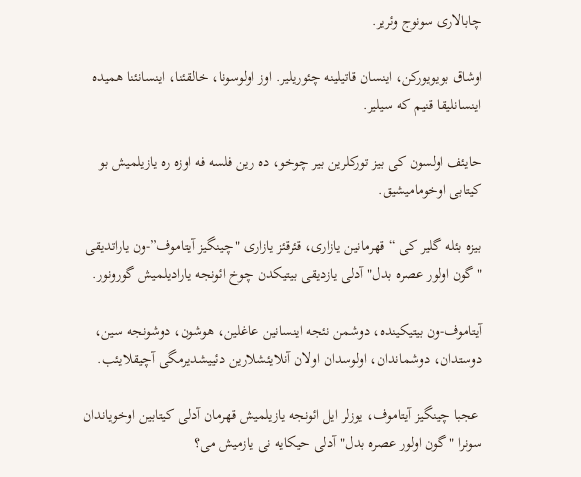چابالاری سونوج وئریر.

اوشاق بویویورکن، اینسان قاتیلینه چئوریلیر. اوز اولوسونا، خالقئنا، اینسانئنا همیده اینسانلیقا قنیم که سیلیر.

حایئف اولسون کی بیز تورکلرین بیر چوخو، ده رین فلسه فه اوزه ره یازیلمیش بو کیتابی اوخومامیشیق.

بیزه بئله گلیر کی “قهرمانین یازاری، قئرقئز یازاری "چینگیز آیتاموف”-ون یاراتدیقی "گون اولور عصره بدل" آدلی یازدیقی بیتیکدن چوخ ائونجه یارادیلمیش گورونور.

آیتاموف-ون بیتیکینده، دوشمن نئجه اینسانین عاغلین، هوشون، دوشونجه سین، دوستدان، دوشماندان، اولوسدان اولان آنلایئشلارین دئییشدیرمگی آچیقلایئب.

 عجبا چینگیز آیتاموف، یوزلر ایل ائونجه یازیلمیش قهرمان آدلی کیتابین اوخویاندان سونرا "گون اولور عصره بدل" آدلی حیکایه نی یازمیش می؟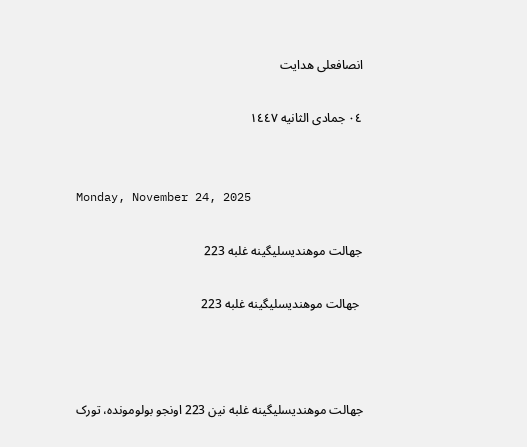انصافعلی هدایت

٠٤ جمادی الثانیه ١٤٤٧


Monday, November 24, 2025

جهالت موهندیسلیگینه غلبه 223

 جهالت موهندیسلیگینه غلبه 223



جهالت موهندیسلیگینه غلبه نین 223 اونجو بولومونده، تورک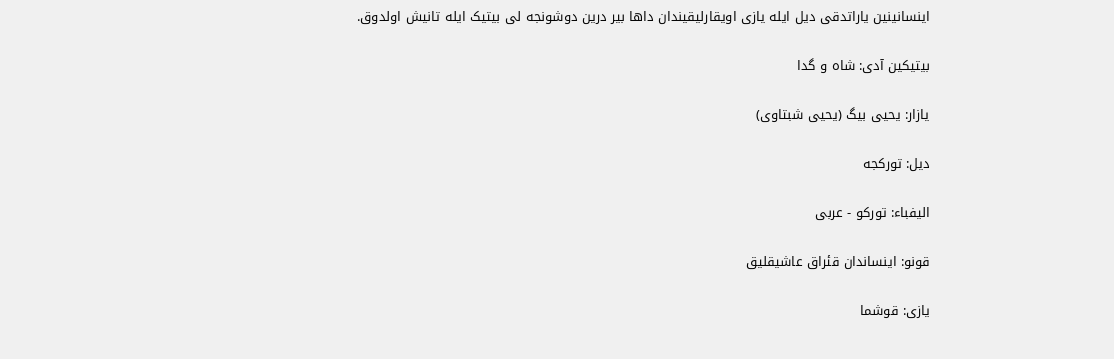اینسانینین یاراتدقی دیل ایله یازی اویقارلیقیندان داها بیر درین دوشونجه لی بیتیک ایله تانیش اولدوق.

بیتیکین آدی: شاه و گدا

یازار: یحیی بیگ (یحیی شبتاوی)

دیل: تورکجه

الیفباء: تورکو - عربی

قونو: اینساندان قئراق عاشیقلیق

یازی: قوشما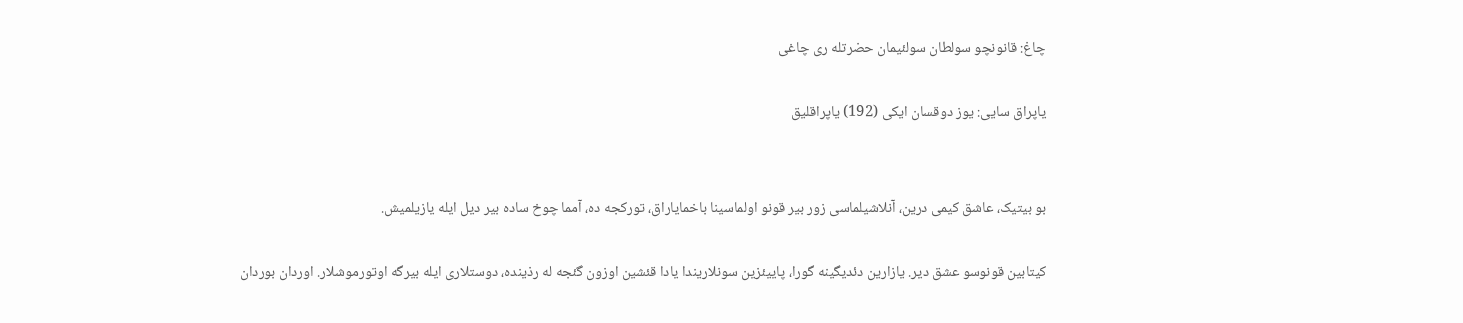چاغ: قانونچو سولطان سولئیمان حضرتله ری چاغی

یاپراق سایی: یوز دوقسان ایکی (192) یاپراقلیق


بو بیتیک، عاشق کیمی درین، آنلاشیلماسی زور بیر قونو اولماسینا باخمایاراق، تورکجه ده، آمما چوخ ساده بیر دیل ایله یازیلمیش.

کیتابین قونوسو عشق دیر. یازارین دئدیگینه گورا، پاییئزین سونلاریندا یادا قئشین اوزون گئجه له رذینده، دوستلاری ایله بیرگه اوتورموشلار. اوردان بوردان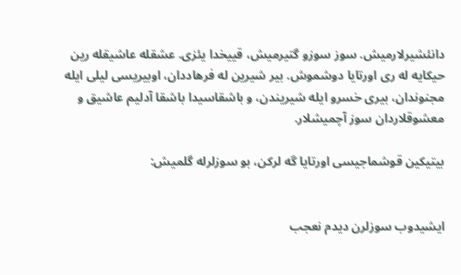دانئشیرلارمیش. سوز سوزو گتیرمیش، قییخدا یئزی. عشقله عاشیقله رین حیکایه له ری اورتایا دوشموش. بیر شیرین له فرهاددان، اوبیریسی لیلی ایله مجنوندان، بیری خسرو ایله شیریندن، و باشقاسیدا باشقا آدلیم عاشیق و معشوقلاردان سوز آچمیشلار.

بیتیکین قوشماجیسی اورتایا گه لرکن، بو سوزلرله گلمیش:


ایشیدوب سوزلرن دیدم نعجب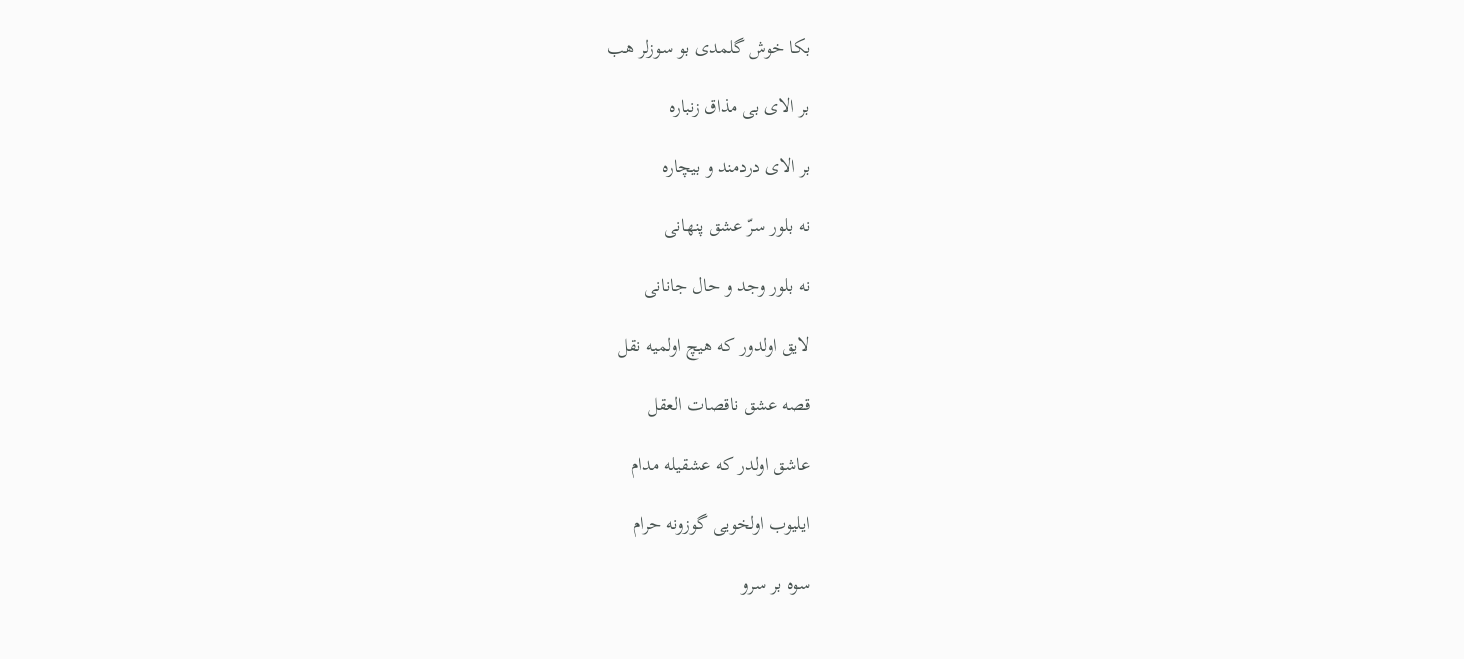بکا خوش گلمدی بو سوزلر هب

بر الای بی مذاق زنباره

بر الای دردمند و بیچاره

نه بلور سرّ عشق پنهانی

نه بلور وجد و حال جانانی

لایق اولدور که هیچ اولمیه نقل

قصه عشق ناقصات العقل

عاشق اولدر که عشقیله مدام

ایلیوب اولخویی گوزونه حرام

سوه بر سرو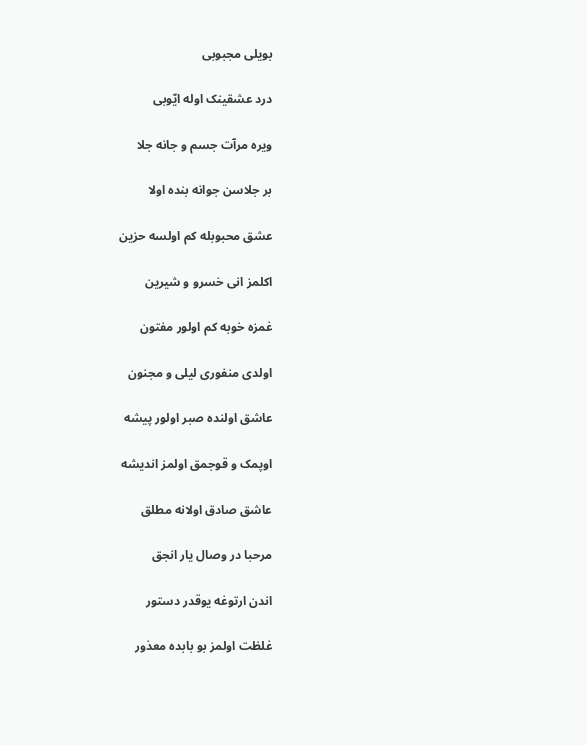بویلی مجبوبی

درد عشقینک اوله ایّوبی

ویره مرآت جسم و جانه جلا

بر جلاسن جوانه بنده اولا

عشق محبوبله کم اولسه حزین

اکلمز انی خسرو و شیرین

غمزه خوبه کم اولور مفتون

اولدی منفوری لیلی و مجنون

عاشق اولنده صبر اولور پیشه

اوپمک و قوجمق اولمز اندیشه

عاشق صادق اولانه مطلق

مرحبا در وصال یار انجق

اندن ارتوغه یوقدر دستور

غلظت اولمز بو بابده معذور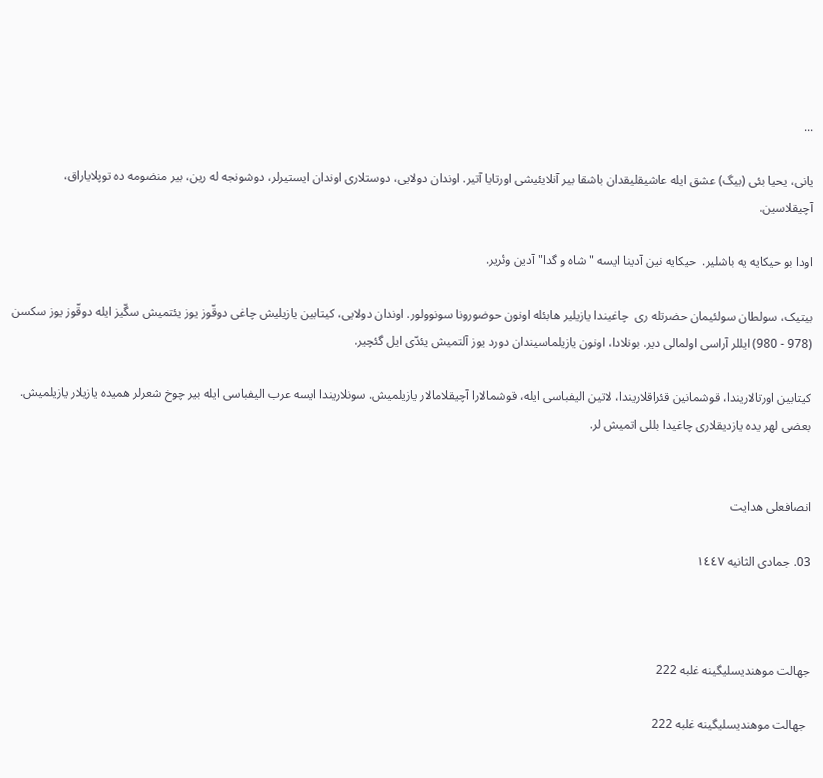...

یانی، یحیا بئی (بیگ) عشق ایله عاشیقلیقدان باشقا بیر آنلایئیشی اورتایا آتیر. اوندان دولایی، دوستلاری اوندان ایستیرلر، دوشونجه له رین، بیر منضومه ده توپلایاراق، آچیقلاسین.

اودا بو حیکایه یه باشلیر.  حیکایه نین آدینا ایسه " شاه و گدا" آدین وئریر.

بیتیک، سولطان سولئیمان حضرتله ری  چاغیندا یازیلیر هابئله اونون حوضورونا سونوولور. اوندان دولایی، کیتابین یازیلیش چاغی دوقّوز یوز یئتمیش سگّیز ایله دوقّوز یوز سکسن (978 - 980) ایللر آراسی اولمالی دیر. بونلادا، اونون یازیلماسیندان دورد یوز آلتمیش یئدّی ایل گئچیر.

کیتابین اورتالاریندا، قوشمانین قئراقلاریندا، لاتین الیفباسی ایله، قوشمالارا آچیقلامالار یازیلمیش. سونلاریندا ایسه عرب الیفباسی ایله بیر چوخ شعرلر همیده یازیلار یازیلمیش. بعضی لهر یده یازدیقلاری چاغیدا بللی اتمیش لر.


انصافعلی هدایت

03. جمادی الثانیه ١٤٤٧



جهالت موهندیسلیگینه غلبه 222

 جهالت موهندیسلیگینه غلبه 222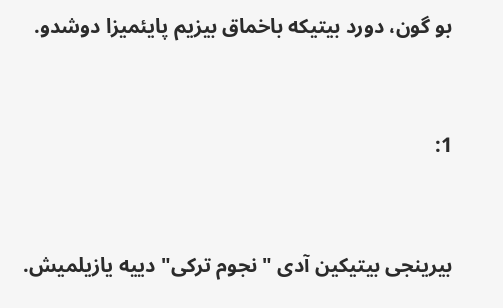بو گون، دورد بیتیکه باخماق بیزیم پایئمیزا دوشدو.


1:


بیرینجی بیتیکین آدی "نجوم ترکی" دییه یازیلمیش.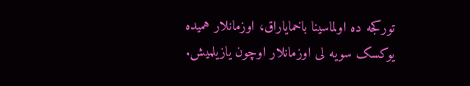تورکجه ده اولماسینا باخمایاراق، اوزمانلار همیده یوکسک سویه لی اوزمانلار اوچون یازیلمیش.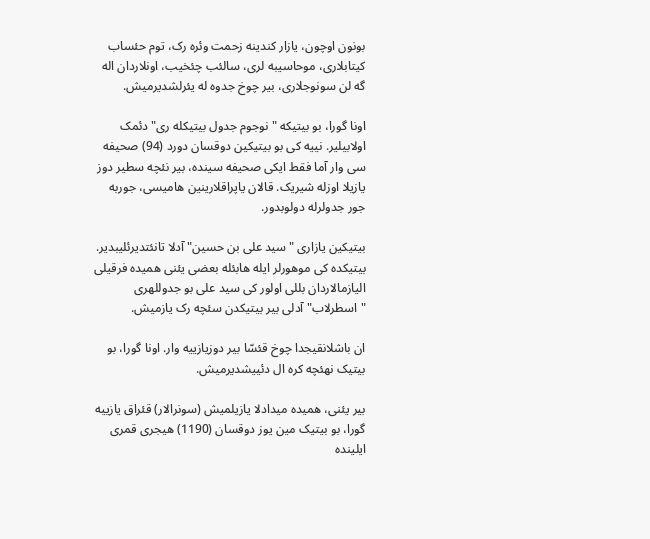بونون اوچون، یازار کندینه زحمت وئره رک، توم حئساب کیتابلاری، موحاسیبه لری، سالئب چئخیب، اونلاردان اله گه لن سونوجلاری، بیر چوخ جدوه له یئرلشدیرمیش.

اونا گورا، بو بیتیکه " نوجوم جدول بیتیکله ری" دئمک اولابیلیر. نییه کی بو بیتیکین دوقسان دورد (94) صحیفه سی وار آما فقط ایکی صحیفه سینده، بیر نئچه سطیر دوز یازیلا اوزله شیریک. قالان یاپراقلارینین هامیسی، جوربه جور جدولرله دولوبدور.

بیتیکین یازاری "سید علی بن حسین" آدلا تانئتدیرئلیبدیر. بیتیکده کی موهورلر ایله هابئله بعضی یئنی همیده فرقیلی الیازمالاردان بللی اولور کی سید علی بو جدوللهری "اسطرلاب" آدلی بیر بیتیکدن سئچه رک یازمیش.

ان باشلانقیجدا چوخ قئسّا بیر دوزیازییه وار. اونا گورا، بو بیتیک نهئچه کره ال دئییشدیرمیش.

بیر یئنی، همیده میدادلا یازیلمیش (سونرالار) قئراق یازییه گورا، بو بیتیک مین یوز دوقسان (1190) هیجری قمری ایلینده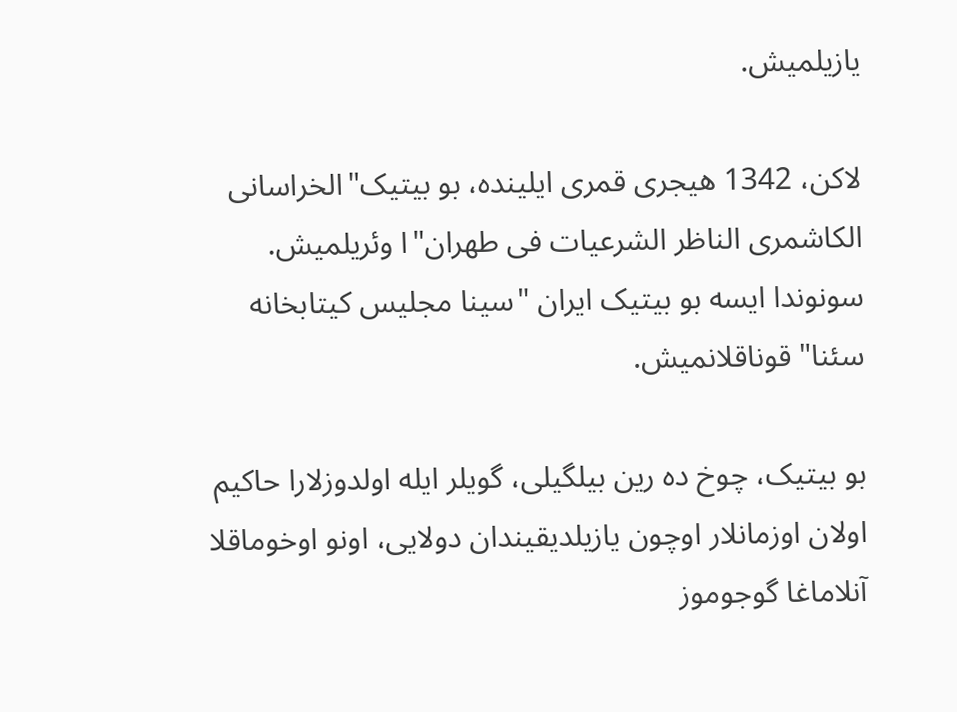یازیلمیش.

لاکن، 1342 هیجری قمری ایلینده، بو بیتیک"الخراسانی الکاشمری الناظر الشرعیات فی طهران"ا وئریلمیش. سونوندا ایسه بو بیتیک ایران "سینا مجلیس کیتابخانه سئنا" قوناقلانمیش.

بو بیتیک، چوخ ده رین بیلگیلی، گویلر ایله اولدوزلارا حاکیم اولان اوزمانلار اوچون یازیلدیقیندان دولایی، اونو اوخوماقلا آنلاماغا گوجوموز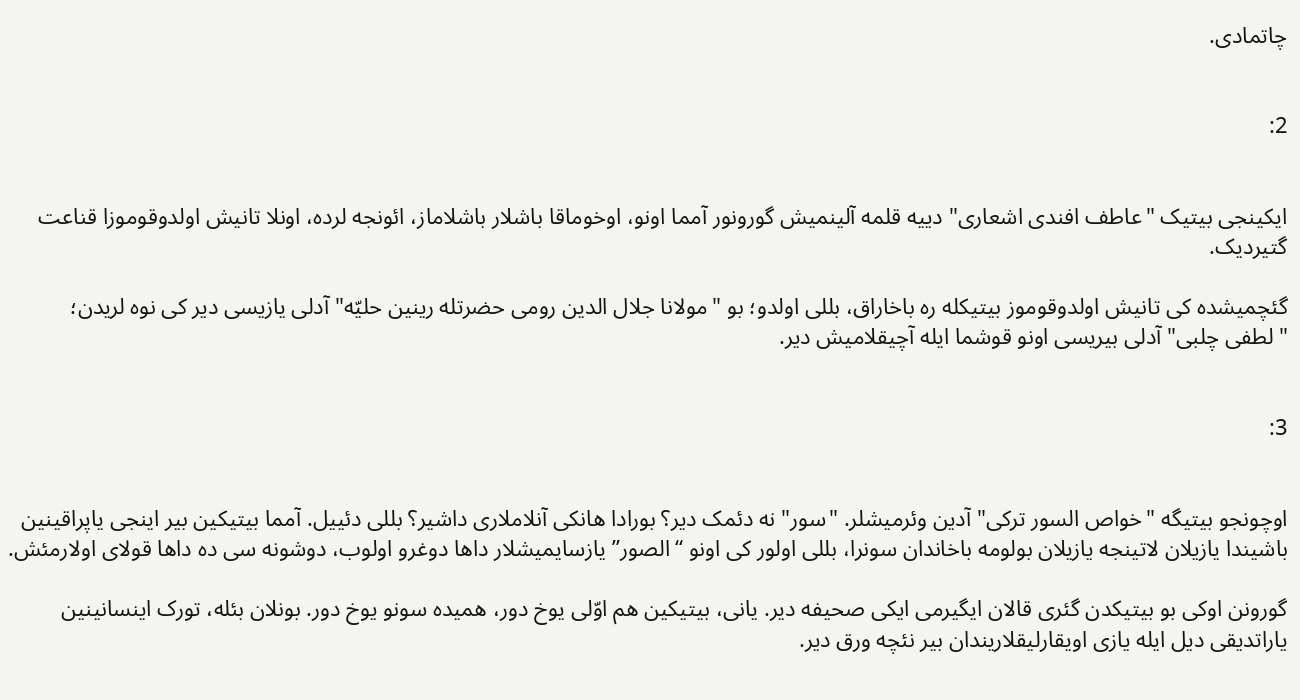چاتمادی.


2:


ایکینجی بیتیک "عاطف افندی اشعاری" دییه قلمه آلینمیش گورونور آمما اونو، اوخوماقا باشلار باشلاماز، ائونجه لرده، اونلا تانیش اولدوقوموزا قناعت گتیردیک.

گئچمیشده کی تانیش اولدوقوموز بیتیکله ره باخاراق، بللی اولدو؛ بو "مولانا جلال الدین رومی حضرتله رینین حلیّه" آدلی یازیسی دیر کی نوه لریدن؛ "لطفی چلبی" آدلی بیریسی اونو قوشما ایله آچیقلامیش دیر.


3:


اوچونجو بیتیگه "خواص السور ترکی" آدین وئرمیشلر. "سور" نه دئمک دیر؟ بورادا هانکی آنلاملاری داشیر؟ بللی دئییل. آمما بیتیکین بیر اینجی یاپراقینین باشیندا یازیلان لاتینجه یازیلان بولومه باخاندان سونرا، بللی اولور کی اونو “الصور” یازسایمیشلار داها دوغرو اولوب، دوشونه سی ده داها قولای اولارمئش.

گورونن اوکی بو بیتیکدن گئری قالان ایگیرمی ایکی صحیفه دیر. یانی، بیتیکین هم اوّلی یوخ دور، همیده سونو یوخ دور. بونلان بئله، تورک اینسانینین یاراتدیقی دیل ایله یازی اویقارلیقلاریندان بیر نئچه ورق دیر.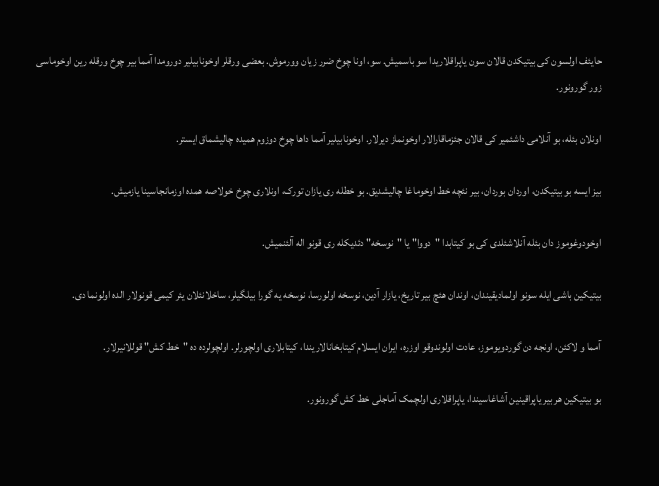حایئف اولسون کی بیتیکدن قالان سون یاپراقلاریدا سو باسمیش. سو، اونا چوخ ضرر زیان وورموش. بعضی ورقلر اوخونابیلیر دورومدا آمما بیر چوخ ورقله رین اوخوماسی زور گورونور.

اونلان بئله، بو آنلامی داشئمیر کی قالان جئزماقارالار اوخونماز دیرلار. اوخونابیلیر آمما داها چوخ دوزوم همیده چالیشماق ایستر.

بیز ایسه بو بیتیکدن، اوردان بوردان، بیر نئچه خط اوخوماغا چالیشدیق. بو خطله ری یازان تورک، اونلاری چوخ خولاصه همده اوزمانجاسینا یازمیش.

اوخودوغوموز دان بئله آنلاشئلدی کی بو کیتابدا "دووا" یا "نوسخه" دئدیکله ری قونو اله آلئنمیش.

بیتیکین باشی ایله سونو اولمادیقیندان، اوندان هئچ بیر تاریخ، یازار آدین، نوسخه اولورسا، نوسخه یه گورا بیلگیلر، ساخلانئلان یئر کیمی قونولار الده اولونما دی.

آمما و لاکئن، اونجه دن گوردویوموز، عادت اولوندوقو اوزره، ایران ایسلام کیتابخانالاریندا، کیتابلاری اولچورلر. اولچولرده ده "خط کش" قوللانیرلار.

بو بیتیکین هر بیر یاپراقینین آشاغاسیندا، یاپراقلاری اولچمک آماجلی خط کش گورونور.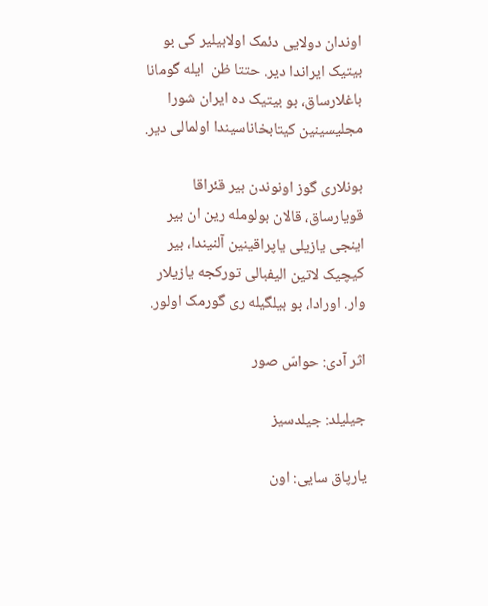اوندان دولایی دئمک اولابیلیر کی بو بیتیک ایراندا دیر. حتتا ظن  ایله گومانا باغلارساق، بو بیتیک ده ایران شورا مجلیسینین کیتابخاناسیندا اولمالی دیر.

بونلاری گوز اونوندن بیر قئراقا قویارساق، قالان بولومله رین ان بیر اینجی یازیلی یاپراقینین آلنیندا، بیر کیچیک لاتین الیفبالی تورکجه یازیلار وار. اورادا، بو بیلگیله ری گورمک اولور.

اثر آدی: حواسّ صور

جیلیلد: جیلدسیز

یارپاق سایی: اون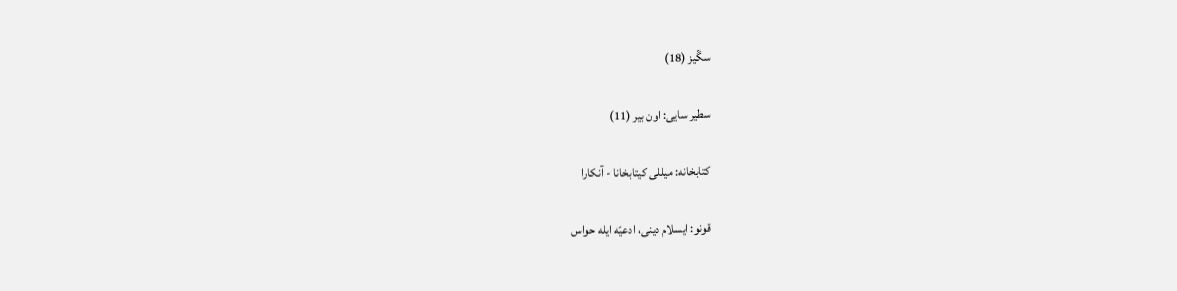سگّیز (18)

سطیر سایی: اون بیر (11)

کتابخانه: میللی کیتابخانا - آنکارا

قونو: ایسلام دینی، ادعیّه ایله حواس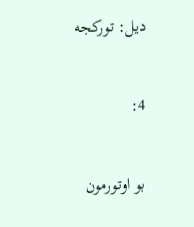دیل: تورکجه


4:


بو اوتورمون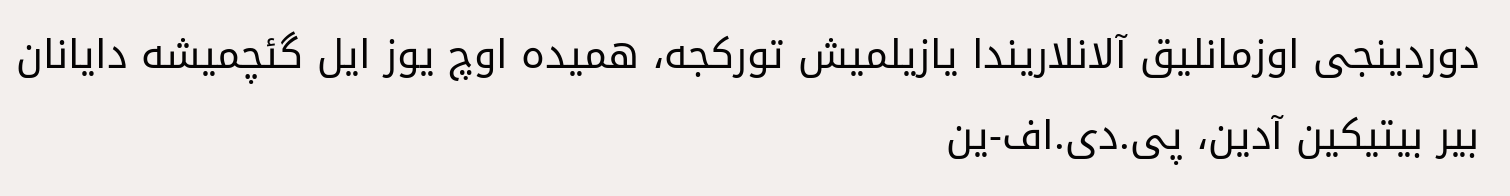دوردینجی اوزمانلیق آلانلاریندا یازیلمیش تورکجه، همیده اوچ یوز ایل گئچمیشه دایانان بیر بیتیکین آدین، پی.دی.اف-ین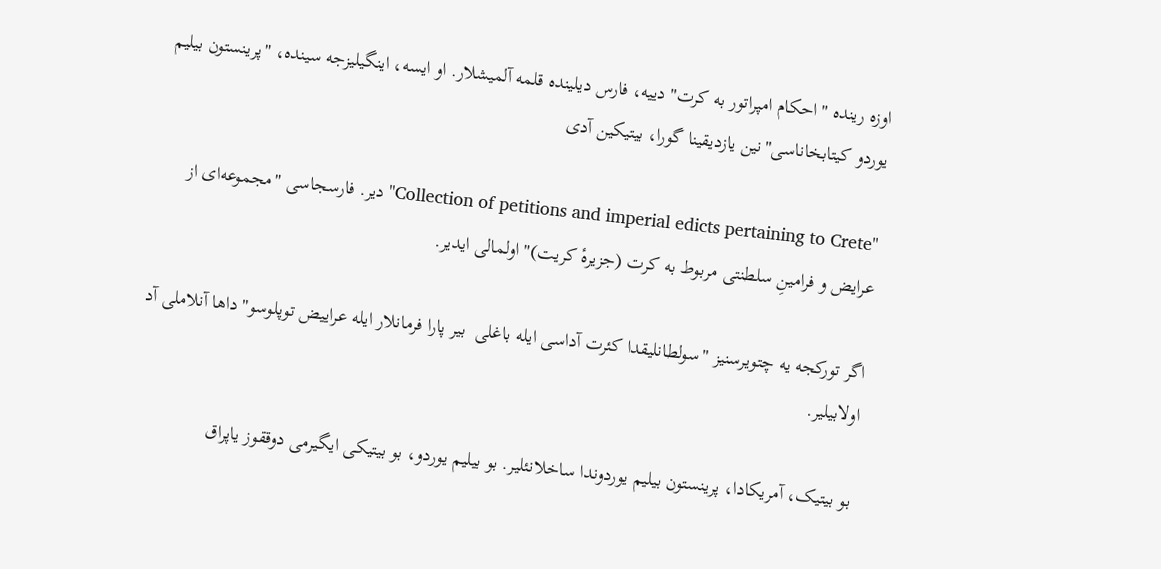اوزه رینده "احکام امپراتور به کرت" دییه، فارس دیلینده قلمه آلمیشلار. او ایسه، اینگیلیزجه سینده، "پرینستون بیلیم یوردو کیتابخاناسی"نین یازدیقینا گورا، بیتیکین آدی

"Collection of petitions and imperial edicts pertaining to Crete" دیر. فارسجاسی "مجموعه‌ای از عرایض و فرامینِ سلطنتی مربوط به کرت (جزیرهٔ کریت)" اولمالی ایدیر.

اگر تورکجه یه چتویرسنیز "سولطانلیقدا کئرت آداسی ایله باغلی  بیر پارا فرمانلار ایله عراییض توپلوسو" داها آنلاملی آد اولابیلیر.

بو بیتیک، آمریکادا، پرینستون بیلیم یوردوندا ساخلانئلیر. بو بیلیم یوردو، بو بیتیکی ایگیرمی دوققوز یاپراق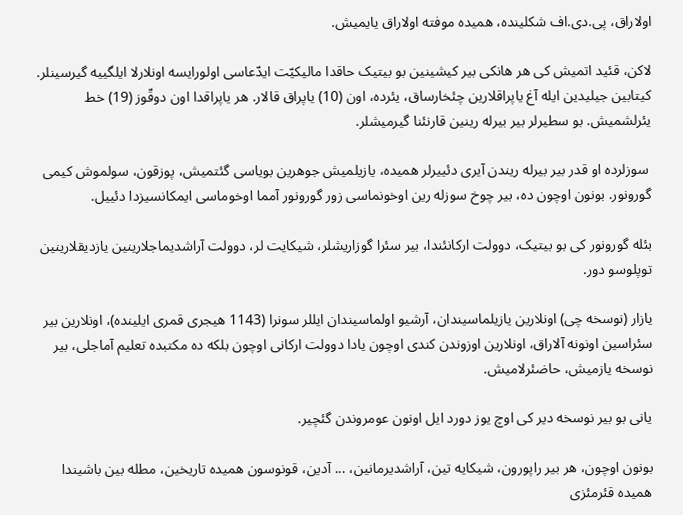اولاراق، پی.دی.اف شکلینده، همیده موفته اولاراق یایمیش.

لاکن، قئید اتمیش کی هر هانکی بیر کیشینین بو بیتیک حاقدا مالیکیّت ایدّعاسی اولورایسه اونلارلا ایلگییه گیرسینلر. کیتابین جیلیدین ایله آغ یاپراقلارین چئخارساق، یئرده، اون (10) یاپراق قالار. هر یاپراقدا اون دوقّوز (19) خط یئرلشمیش. بو سطیرلر بیر بیرله رینین قارنئنا گیرمیشلر.

 سوزلرده او قدر بیر بیرله ریندن آیری دئییرلر همیده، یازیلمیش جوهرین بویاسی گئتمیش، پوزقون، سولموش کیمی گورونور. بونون اوچون ده، بیر چوخ سوزله رین اوخونماسی زور گورونور آمما اوخوماسی ایمکانسیزدا دئییل.

بئله گورونور کی بو بیتیک، دوولت ارکانئندا، بیر سئرا گوزاریشلر، شیکایت لر، دوولت آراشدیماجلارینین یازدیقلارینین توپلوسو دور.

یازار (نوسخه چی) اونلارین یازیلماسیندان، آرشیو اولماسیندان ایللر سونرا (1143 هیجری قمری ایلینده)، اونلارین بیر سئراسین اونونه آلاراق، اونلارین اوزوندن کندی اوچون یادا دوولت ارکانی اوچون بلکه ده مکتبده تعلیم آماجلی، بیر نوسخه یازمیش، حاضئرلامیش.

یانی بو بیر نوسخه دیر کی اوچ یوز دورد ایل اونون عومروندن گئچیر.

بونون اوچون، هر بیر راپورون، شیکایه تین، آراشدیرمانین، ... آدین، قونوسون همیده تاریخین، مطله بین باشیندا همیده قئرمئزی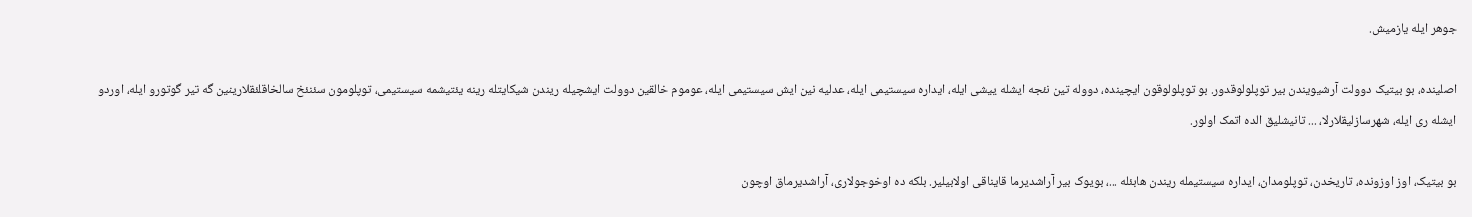جوهر ایله یازمیش.

اصلینده، بو بیتیک دوولت آرشیویندن بیر توپلولوقدور. بو توپلولوقون ایچینده، دووله تین نئجه ایشله ییشی ایله، ایداره سیستیمی ایله، عدلیه نین ایش سیستیمی ایله، عوموم خالقین دوولت ایشچیله ریندن شیکایتله رینه یئتیشمه سیستیمی، توپلومون سئنئخ سالخاقلئقلارینین گه تیر گوتورو ایله، اوردو ایشله ری ایله، شهرسازلیقلارلا، ... تانیشلیق الده اتمک اولور.

بو بیتیک، اوز اوزونده، تاریخدن، توپلومدان، ایداره سیستیمله ریندن هابئله ...، بویوک بیر آراشدیرما قایناقی اولابیلیر. بلکه ده اوخوجولاری، آراشدیرماق اوچون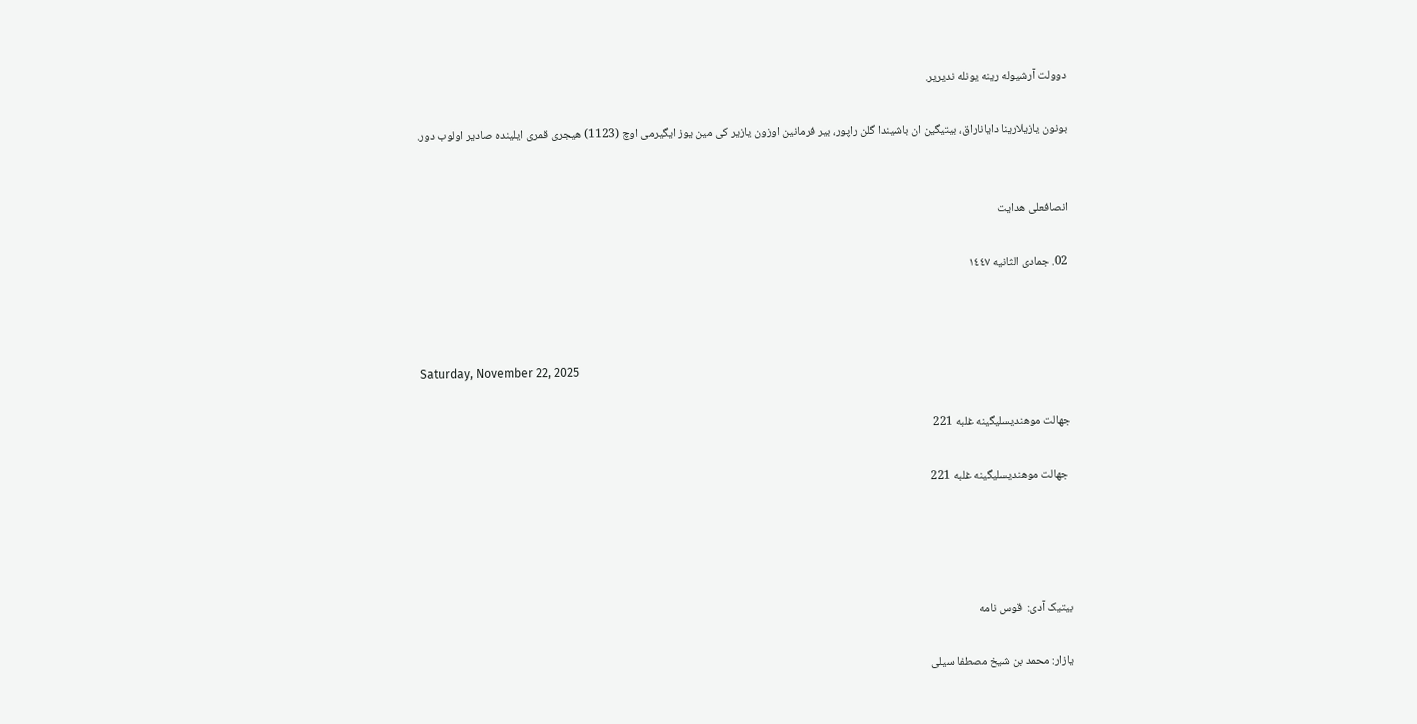دوولت آرشیوله رینه یونله ندیریر.

بونون یازیلارینا دایاناراق، بیتیگین ان باشیندا گلن راپور، بیر فرمانین اوزون یازیر کی مین یوز ایگیرمی اوچ (1123) هیجری قمری ایلینده صادیر اولوب دور.


انصافعلی هدایت

02. جمادی الثانیه ١٤٤٧



Saturday, November 22, 2025

جهالت موهندیسلیگینه غلبه 221

 جهالت موهندیسلیگینه غلبه 221




بیتیک آدی:  قوس نامه

یازار: محمد بن شیخ مصطفا سیلی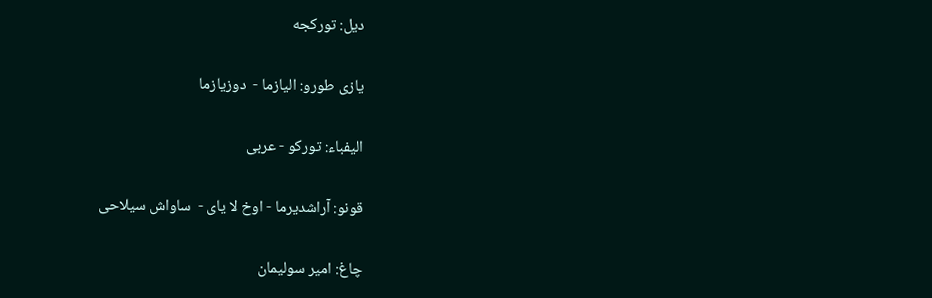دیل: تورکجه

یازی طورو: الیازما -  دوزیازما

الیفباء: تورکو - عربی

قونو: آراشدیرما - اوخ لا یای -  ساواش سیلاحی

چاغ: امیر سولیمان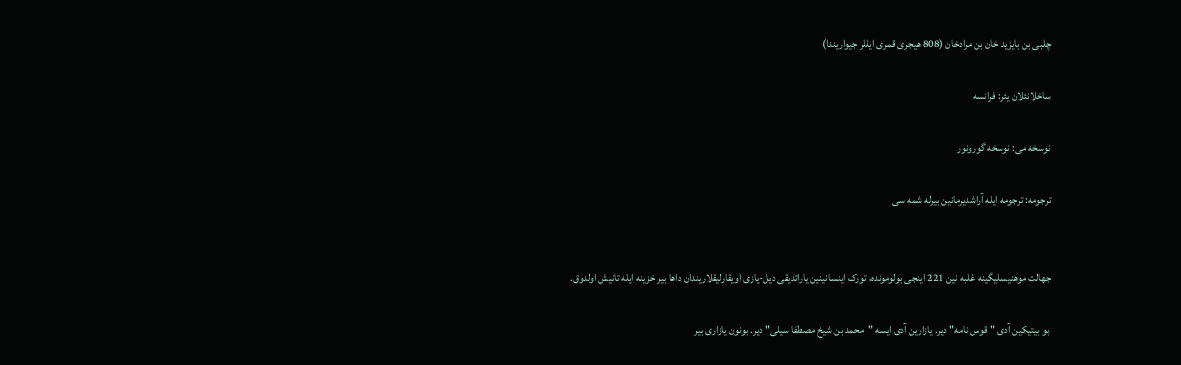چلبی بن بایزید خان بن مرادخان (808 هیجری قمری ایللر جیواریندا)

ساخلانئلان یئر: فرانسه

نوسخه می: نوسخه گورونور

ترجومه: ترجومه ایله آراشدیرمانین بیرله شمه سی


جهالت موهنیسلیگینه غلبه نین 221 اینجی بولومونده، تورک اینسانینین یاراتدیقی دیل-یازی اویقارلیقلاریندان داها بیر خزینه ایله تانیش اولدوق.

 بو بیتیکین آدی "قوس نامه" دیر. یازارین آدی ایسه "محمد بن شیخ مصطفا سیلی" دیر. بونون یازاری بیر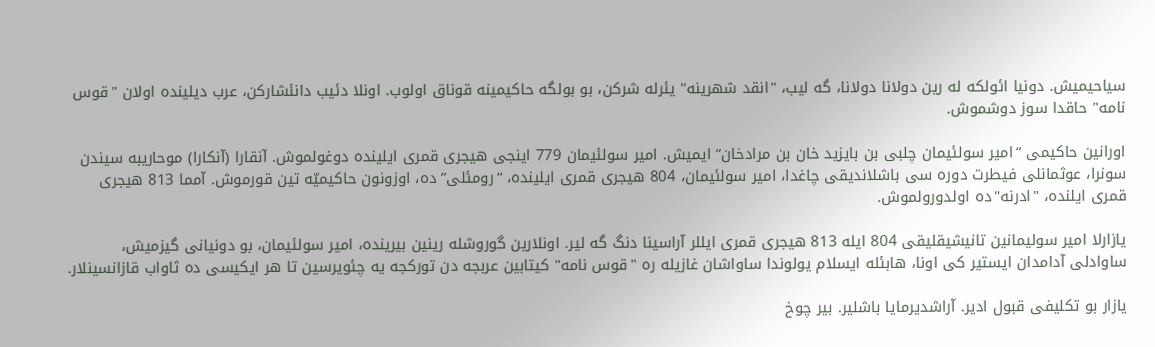سیاحیمیش. دونیا ائولکه له رین دولانا دولانا، گه لیب، "انقد شهرینه" یئرله شرکن، بو بولگه حاکیمینه قوناق اولوب. اونلا دئیب دانئشارکن، عرب دیلینده اولان "قوس نامه" حاقدا سوز دوشموش.

اورانین حاکیمی “امیر سولئیمان چلبی بن بایزید خان بن مرادخان” ایمیش. امیر سولئیمان 779 اینجی هیجری قمری ایلینده دوغولموش. آنقارا (آنکارا) موحاریبه سیندن سونرا، عوثمانلی فیطرت دوره سی باشلاندیقی چاغدا، امیر سولئیمان، 804 هیجری قمری ایلینده، “رومئلی” ده، اوزونون حاکیمیّه تین قورموش. آمما 813 هیجری قمری ایلنده، "ادرنه"ده اولدورولموش.

یازارلا امیر سولیمانین تانیشیقلیقی 804 ایله 813 هیجری قمری ایللر آراسینا دنگ گه لیر. اونلارین گوروشله رینین بیرینده، امیر سولئیمان، بو دونیانی گیزمیش، ساوادلی آدامدان ایستیر کی اونا، هابئله ایسلام یولوندا ساواشان غازیله ره "قوس نامه" کیتابین عربجه دن تورکجه یه چئویرسین تا هر ایکیسی ده ثاواب قازانسینلار.

یازار بو تکلیفی قبول ادیر. آراشدیرمایا باشلیر. بیر چوخ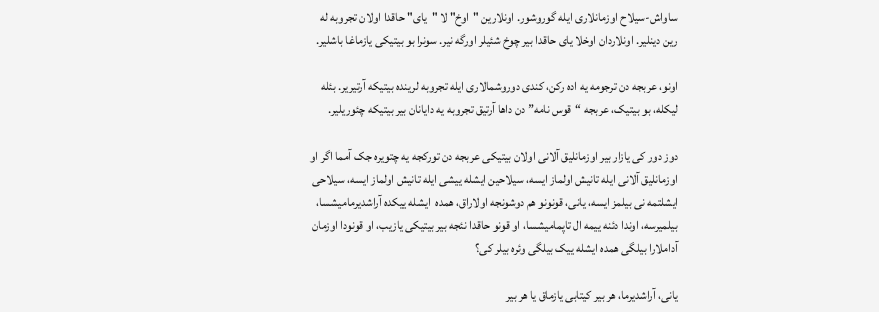ساواش-سیلاح اوزمانلاری ایله گوروشور. اونلارین "اوخ" لا "یای" حاقدا اولان تجروبه له رین دینلیر. اونلاردان اوخلا یای حاقدا بیر چوخ شئیلر اورگه نیر. سونرا بو بیتیکی یازماغا باشلیر.

اونو، عربجه دن ترجومه یه اده رکن، کندی دوروشمالاری ایله تجروبه لرینده بیتیکه آرتیریر. بئله لیکله، بو بیتیک، عربجه “قوس نامه” دن داها آرتیق تجروبه یه دایانان بیر بیتیکه چئوریلیر.

دوز دور کی یازار بیر اوزمانلیق آلانی اولان بیتیکی عربجه دن تورکجه یه چتویره جک آمما اگر او اوزمانلیق آلانی ایله تانیش اولماز ایسه، سیلاحین ایشله ییشی ایله تانیش اولماز ایسه، سیلاحی ایشلتمه نی بیلمز ایسه، یانی، قونونو هم دوشونجه اولاراق، همده  ایشله ییکده آراشدیرمامیشسا، بیلمیرسه، اوندا دئنه ییمه ال تاپمامیشسا، او قونو حاقدا نئجه بیر بیتیکی یازیب، او قونودا اوزمان آداملارا بیلگی همده ایشله ییک بیلگی وئره بیلر کی؟

یانی، آراشدیرما، هر بیر کیتابی یازماق یا هر بیر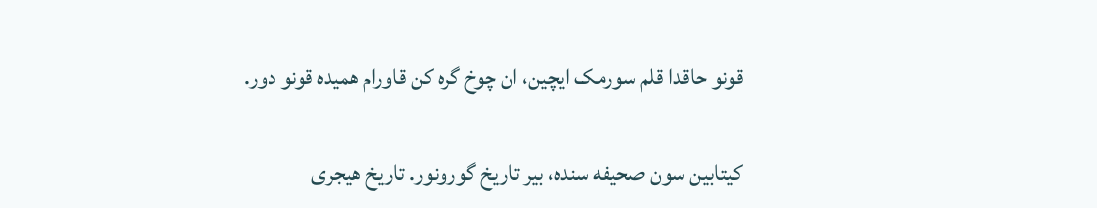قونو حاقدا قلم سورمک ایچین، ان چوخ گره کن قاورام همیده قونو دور.

کیتابین سون صحیفه سنده، بیر تاریخ گورونور. تاریخ هیجری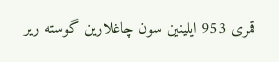قمری 953 ایلینین سون چاغلارین گوسته ریر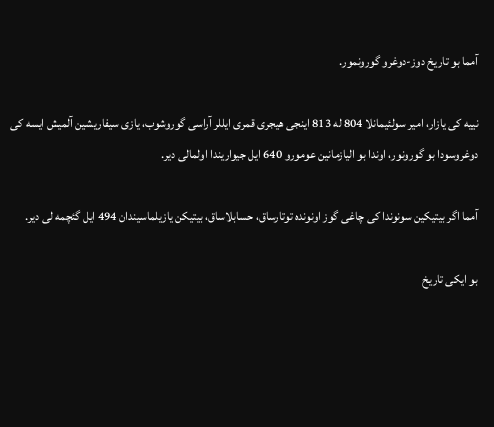آمما بو تاریخ دوز-دوغرو گورونمور.

نییه کی یازار، امیر سولئیمانلا 804 له 813 اینجی هیجری قمری ایللر آراسی گوروشوب، یازی سیفاریشین آلمیش ایسه کی دوغروسودا بو گورونور، اوندا بو الیازمانین عومورو 640 ایل جیواریندا اولمالی دیر.

آمما اگر بیتیکین سونوندا کی چاغی گوز اونونده توتارساق، حسابلاساق، بیتیکن یازیلماسیندان 494 ایل گئچمه لی دیر.

بو ایکی تاریخ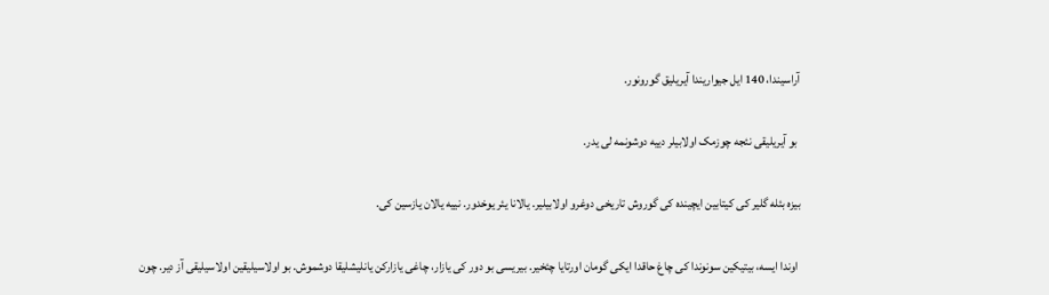آراسیندا، 140 ایل جیواریندا آیریلیق گورونور.

 بو آیریلیقی نئجه چوزمک اولابیلر دییه دوشونمه لی یدر.

بیزه بئله گلیر کی کیتابین ایچینده کی گوروش تاریخی دوغرو اولابیلیر. یالانا یئر یوخدور. نییه یالان یازسین کی.

 اوندا ایسه، بیتیکین سونوندا کی چاغ حاقدا ایکی گومان اورتایا چئخیر. بیریسی بو دور کی یازار، چاغی یازارکن یانلیشلیقا دوشموش. بو اولاسیلیقین اولاسیلیقی آز دیر. چون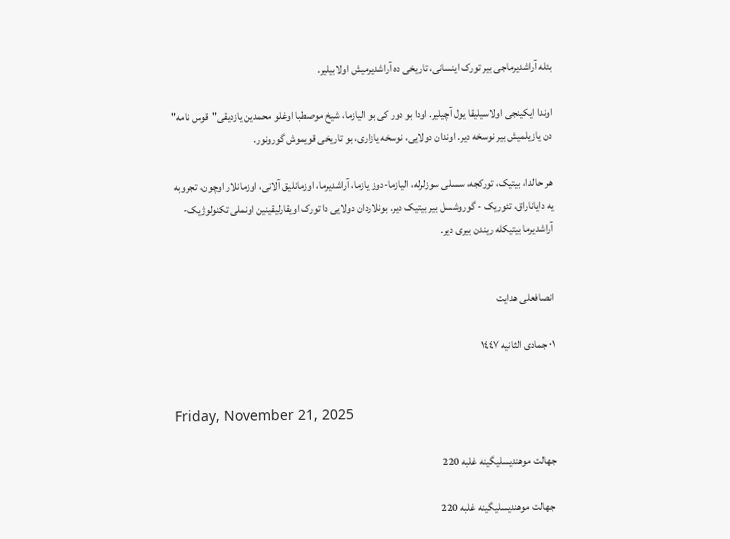بئله آراشدیرماجی بیر تورک اینسانی، تاریخی ده آراشدیرمیش اولابیلیر.

اوندا ایکینجی اولاسیلیقا یول آچیلیر. اودا بو دور کی بو الیازما، شیخ موصطبا اوغلو محمدین یازدیقی"قوس نامه" دن یازیلمیش بیر نوسخه دیر. اوندان دولایی، نوسخه یازاری، بو تاریخی قویموش گورونور.

هر حالدا، بیتیک، تورکجه، سسلی سوزلرله، الیازما-دوز یازما، آراشدیرما، اوزمانلیق آلانی، اوزمانلار اوچون، تجروبه یه دایاناراق، تئوریک - گوروشسل بیر بیتیک دیر. بونلاردان دولایی دا تورک اویقارلیقینین اونملی تکنولوژیک-آراشدیرما بیتیکله ریندن بیری دیر.


انصافعلی هدایت

٠١ جمادی الثانیه ١٤٤٧


Friday, November 21, 2025

جهالت موهندیسلیگینه غلبه 220

 جهالت موهندیسلیگینه غلبه 220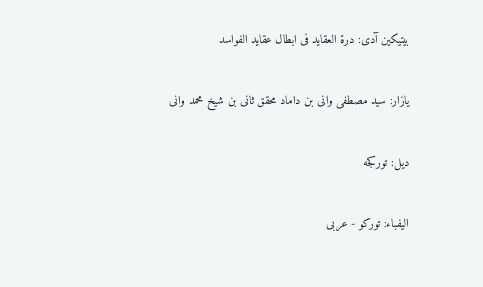بیتیکین آدی: درة العقاید فی ابطال عقاید الفواسد

یازار: سید مصطفی وانی بن داماد محقق ثانی بن شیخ محمد وانی

دیل: تورکجه

الیفباء: تورکو - عربی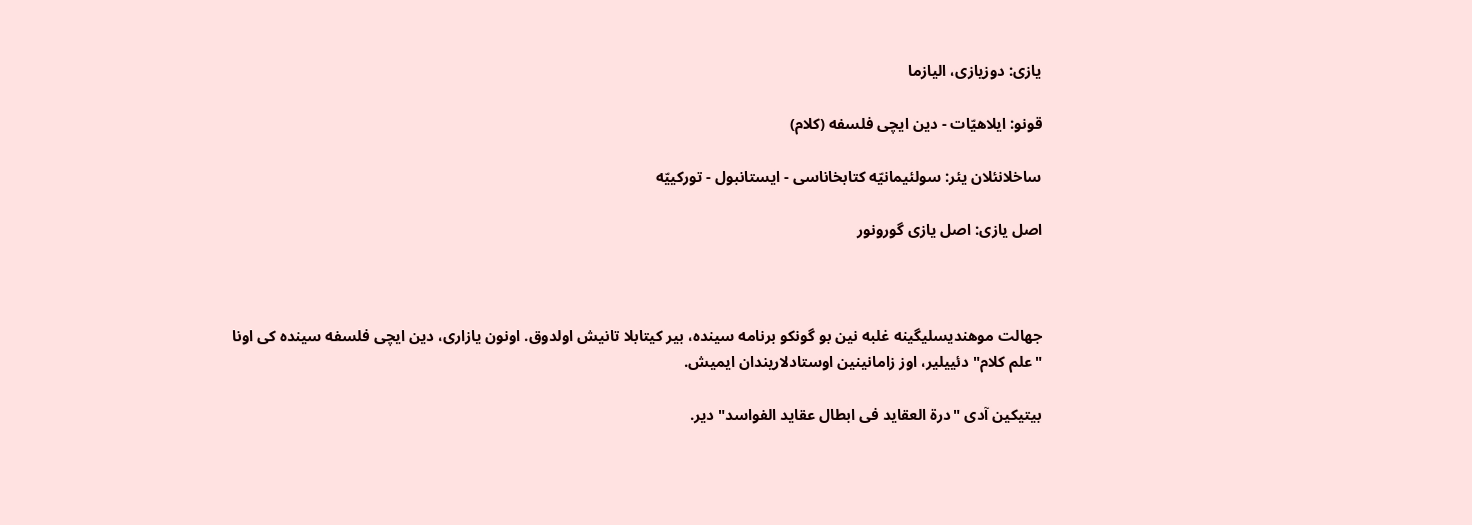یازی: دوزیازی، الیازما

قونو: ایلاهیّات - دین ایچی فلسفه (کلام)

ساخلانئلان یئر: سولئیمانیّه کتابخاناسی - ایستانبول - تورکییّه

اصل یازی: اصل یازی گورونور



جهالت موهندیسليگينه غلبه نین بو گونکو برنامه سینده، بیر کیتابلا تانیش اولدوق. اونون یازاری، دین ایچی فلسفه سینده کی اونا "علم کلام" دئییلیر، اوز زامانینین اوستادلاریندان ایمیش.

بیتیکین آدی "درة العقاید فی ابطال عقاید الفواسد" دیر.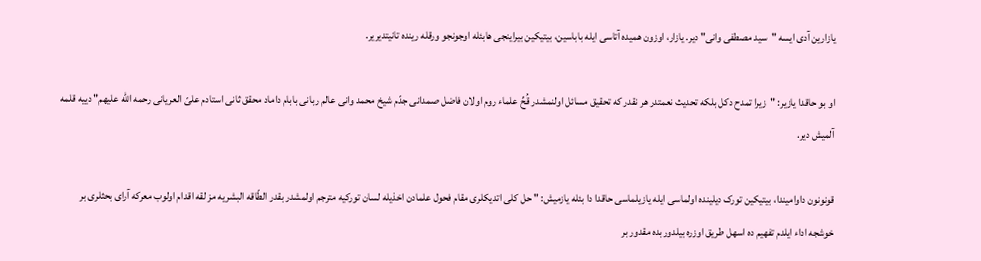یازارین آدی ایسه "سید مصطفی وانی" دیر. یازار، اوزون همیده آتاسی ایله باباسین، بیتیکین بیراینجی هابئله اوجونجو ورقله رینده تانیتدیریر.

او بو حاقدا یازیر: "زیرا تمدح دکل بلکه تحدیث نعمتدر هر نقدر که تحقیق مسائل اولنمشدر قُحِّ علماء روم اولان فاضل صمدانی جدّم شیخ محمد وانی عالم ربانی بابام داماد محقق ثانی استادم علیّ العریانی رحمه الله علیهم" دییه قلمه آلمیش دیر.

قونونون داوامیندا، بیتیکین تورک دیلینده اولماسی ایله یازیلماسی حاقدا دا بئله یازمیش: " حل کلی اتدیکلری مقام فحول علمادن اخذیله لسان تورکیه مترجم اولمشدر بقدر الطّاقه البشریه مز لقه اقدام اولوب معرکه آرای بحثلری بر خوشجه اداء ایلدم تفهیم ده اسهل طریق اوزره بیلدوربده مقدور بر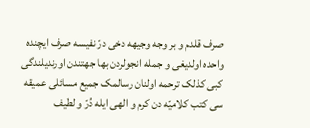صرف قلدم و بر وجه وجیهه دخی درّ نفیسه صرف ایچنده واحده اولدیغی و جمله انجولردن بها جهتندن اورندیلندگی کبی کذلک ترحمه اولنان رسالمک جمیع مسائلی عمیقه سی کتب کلامیّه دن کرم و الهی ایله دُرّ و لطیف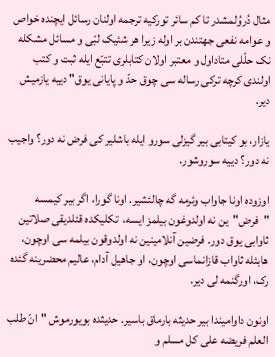مثال دُروُلمشدر تا کم سائر تورکیه ترجمه اولنان رسائل ایچنده خواص و عوامه نفعی جهتندن بر اوله زیرا هر شئیک لبّی و مسائل مشکله نک حلّلی متاداول و معتبر اولان کتابلری تتبّع ایله ثبت و کتب اولندی کرچه ترکی رساله سی چوق حدّ و پایانی یوق" دییه یازمیش دیر.

یازار، بو کیتابی بیر گیزلی سورو ایله باشلیر کی فرض نه دور؟ واجیب نه دور؟ دییه سوروشور.

اوزوده اونا جاواب وئرمه گه چالئشیر. اونا گورا، اگر بیر کیمسه "فرض"ین نه اولدوغون بیلمز ایسه،  تکلیکده قئلدیقی صلاتین ثاوابی یوق دور. فرضین آنلامینین نه اولدوقون بیلمه سی اوچون، هابئله ثاواب قازانماسی اوچون، او جاهیل آدام، عالیم محضرینه گئده رک، اورگنمه لی دیر.

اونون داوامیندا بیر حدیثه بارماق باسیر. حدیثده بویورموش "انّ طلب العلم فریضه علی کل مسلم و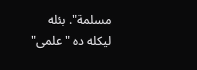مسلمة". بئله لیکله ده "علمی"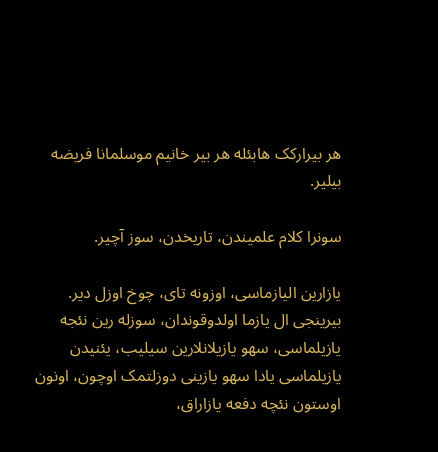هر بیرارکک هابئله هر بیر خانیم موسلمانا فریضه بیلیر.

سونرا کلام علمیندن، تاریخدن، سوز آچیر.

یازارین الیازماسی، اوزونه تای، چوخ اوزل دیر. بیرینجی ال یازما اولدوقوندان، سوزله رین نئجه یازیلماسی، سهو یازیلانلارین سیلیب، یئنیدن یازیلماسی یادا سهو یازینی دوزلتمک اوچون، اونون اوستون نئچه دفعه یازاراق،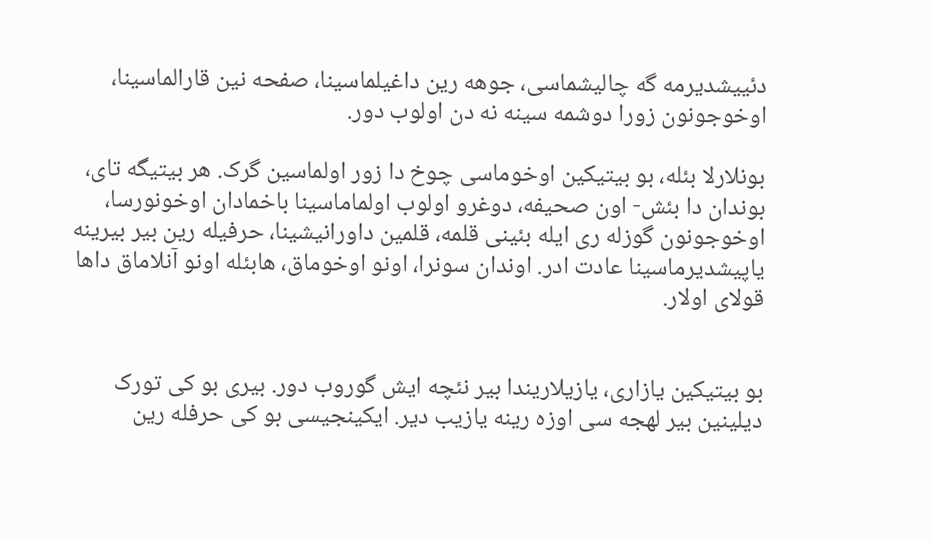دئییشدیرمه گه چالیشماسی، جوهه رین داغیلماسینا، صفحه نین قارالماسینا، اوخوجونون زورا دوشمه سینه نه دن اولوب دور.

بونلارلا بئله، بو بیتیکین اوخوماسی چوخ دا زور اولماسین گرک. هر بیتیگه تای، بوندان دا بئش- اون صحیفه، دوغرو اولوب اولماماسینا باخمادان اوخونورسا، اوخوجونون گوزله ری ایله بئینی قلمه، قلمین داورانیشینا، حرفیله رین بیر بیرینه  یاپیشدیرماسینا عادت ادر. اوندان سونرا، اونو اوخوماق، هابئله اونو آنلاماق داها قولای اولار.


بو بیتیکین یازاری، یازیلاریندا بیر نئچه ایش گوروب دور. بیری بو کی تورک دیلینین بیر لهجه سی اوزه رینه یازیب دیر. ایکینجیسی بو کی حرفله رین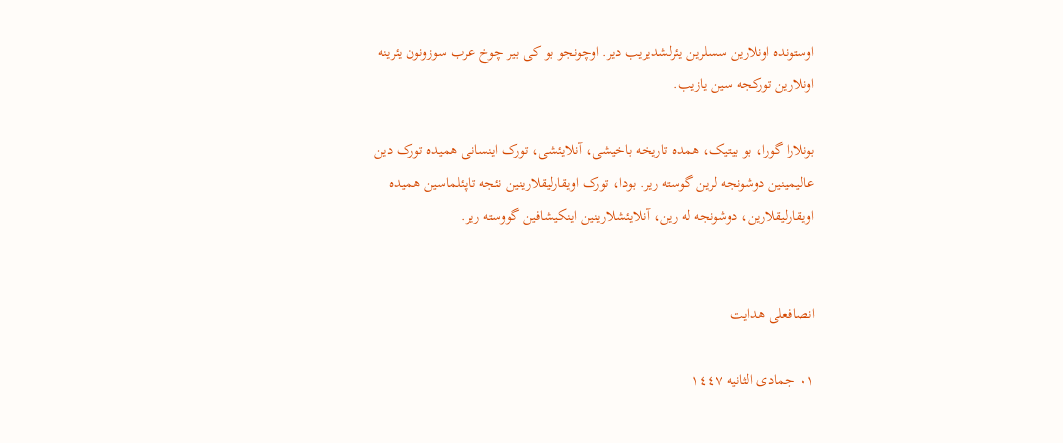اوستونده اونلارین سسلرین یئرلشدیریب دیر. اوچونجو بو کی بیر چوخ عرب سوزونون یئرینه اونلارین تورکجه سین یازیب.

بونلارا گورا، بو بیتیک، همده تاریخه باخیشی، آنلایئشی، تورک اینسانی همیده تورک دین عالیمینین دوشونجه لرین گوسته ریر. بودا، تورک اویقارلیقلارینین نئجه تاپئلماسین همیده اویقارلیقلارین، دوشونجه له رین، آنلایئشلارینین اینکیشافین گووسته ریر.


انصافعلی هدایت

٠١ جمادی الثانیه ١٤٤٧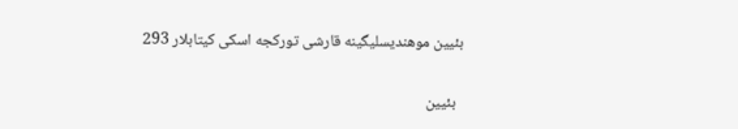بئیین موهندیسلیگینه قارشی تورکجه اسکی کیتابلار 293

  بئیین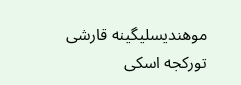موهندیسلیگینه قارشی تورکجه اسکی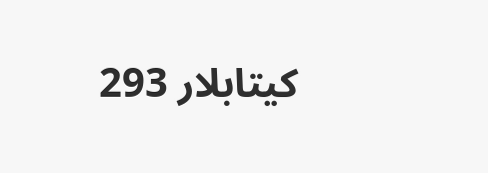کیتابلار 293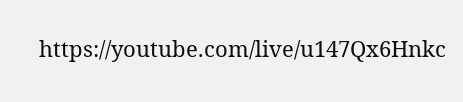https://youtube.com/live/u147Qx6Hnkc